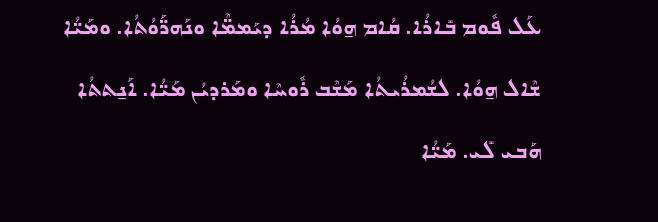ܥܰܠ ܦܽܘܡ ܒܺܐܪܳܐ. ܩܳܐܡ ܗ̱ܘܳܐ ܡܳܪܳܐ ܕܝܰܡܡ̈ܶܐ ܘܢܰܗܪ̈ܰܘܳܬܳܐ. ܘܡܰܝ̈ܳܐ ܫܶܐܠ ܗ̱ܘܳܐ. ܠܫܳܡܪܳܝܬܳܐ ܡܰܫܶܒ ܪܽܘܚܶܐ ܘܡܰܪܕܝܳܢ ܡܰܝ̈ܳܐ. ܐܰܢ̱ܬܬܳܐ ܗܰܒܝ ܠܺܝ. ܡܰܝ̈ܳܐ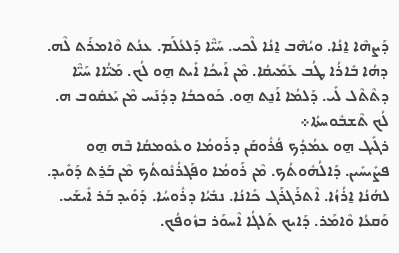ܕܰܨܗܶܐ ܐ̱ܢܳܐ. ܘܝܳܗܶܒ ܐ̱ܢܳܐ ܠܶܟܝ. ܚܰܝ̈ܶܐ ܕܰܠܥܳܠܰܡ. ܥܢܳܬ ܘܶܐܡܪܰܬ ܠܶܗ. ܕܗܳܐ ܒܺܐܪܳܐ ܛܳܒ ܥܰܡܺܝܩܳܐ. ܡܶܢ ܐܰܝܟܳܐ ܐܺܝܬ ܗ̱ܘ ܠܳܟ. ܡܰܝ̈ܳܐܐ ܚܰܝ̈ܶܐ ܕܬܶܬܶܠ ܠܺܝ. ܕܰܠܡܳܐ ܐܰܢ̱ܬ ܗ̱ܘ. ܟܰܘܟܒܳܐ ܕܕܳܢܰܚ ܡܶܢ ܝܰܥܩܽܘܒ ܗ. ܠܳܟ ܬܶܫܒܽܘܚܬܳܐ܀
ܪܓܺܝܓ ܗ̱ܘ ܥܡܳܕܳܟ ܦܳܪܽܘܩܰܢ ܕܪܰܘܡܳܐ ܘܥܽܘܡܩܳܐ ܒܶܗ ܗ̱ܘ ܦܨܺܝܚܺܝܢ. ܕܰܐܠܳܗܽܘܬܳܟ. ܡܶܢ ܪܰܘܡܳܐ ܘܦܰܓܪܳܢܽܘܬܳܟ ܡܶܢ ܒܰܪ̱ܬ ܕܰܘܺܝܕ. ܠܗܳܢܳܐ ܐ̱ܪܳܙܳܐ. ܐܶܬܪܰܓܪܰܓ ܟܺܐܢܳܐ. ܢܒܺܝܳܐ ܕܪܽܘܚܳܐ. ܕܰܘܺܝܕ ܒܰܪ ܐܺܝܫܰܝ. ܘܰܩܥܳܐ ܘܶܐܡܰܪ. ܕܰܐܝܟ ܬܰܠܓܳܐ ܐܶܚܘܰܪ ܒܙܽܘܦܳܟ.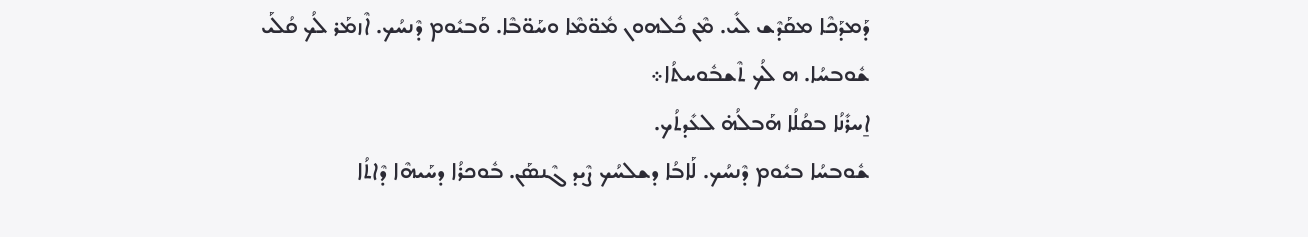ܕܰܡܕܰܟܶܐ ܡܩܰܕܶܫ ܠܺܝ. ܡܶܢ ܟܽܠܗܘܢ ܡܽܘ̈ܡܶܐ ܘܚܰܘ̈ܒܶܐ. ܘܰܒܝܽܘܡ ܕܶܢܚܳܟ. ܐܶܙܡܰܪ ܠܳܟ ܩܳܠܰܝ ܫܽܘܒܚܳܐ. ܗ ܠܳܟ ܬܶܫܒܽܘܚܬܳܐ܀
ܐ̱ܚܪܺܢܳܐ ܒܩܳܠܳܐ ܗܰܒܠܳܗ̇ ܠܥܺܕܬܳܟ.
ܫܽܘܒܚܳܐ ܒܝܽܘܡ ܕܶܢܚܳܟ. ܠܰܐܒܳܐ ܕܫܠܚܳܟ ܨܶܝܕ ܓܶܢܣܰܢ. ܒܽܘܟܪܳܐ ܕܚܰܝܗܶܐ ܕܶܐܬܳܐ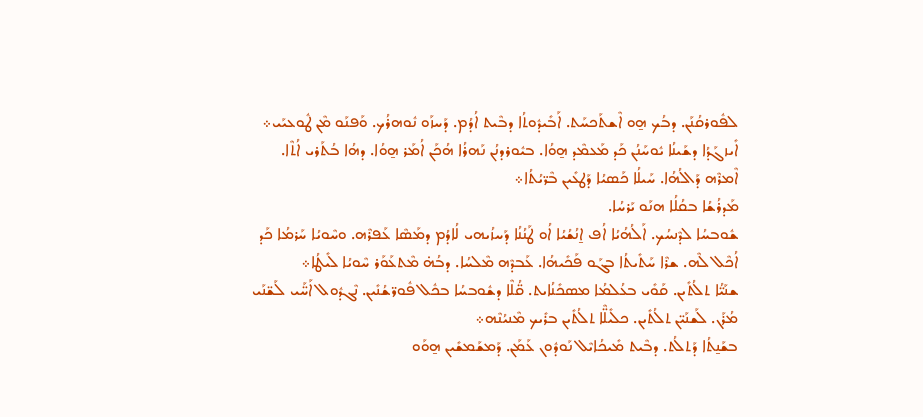ܠܦܽܘܪܩܳܢܰܢ. ܕܒܳܟ ܗ̱ܘ ܐܶܫܬܰܟܚܰܬ. ܐܰܒܺܝܕܽܘܬܳܐ ܕܒܶܝܬ ܐܳܕܳܡ. ܕܰܚܙܰܘ ܢܽܘܗܪܳܟ. ܘܰܦܢܰܘ ܡܶܢ ܛܽܘܥܝܰܝ܀
ܐܺܝܙܓܰܕܳܐ ܕܫܰܝܢܳܐ ܝܽܘܚܰܢܳܢ ܟܰܕ ܡܰܥܡܶܕ ܗ̱ܘܳܐ. ܒܝܽܘܪܕܢܳܢ ܢܰܗܪܳܐ ܗܳܟܰܢ ܐܳܡܰܪ ܗ̱ܘܳܐ. ܕܗܳܐ ܒܳܬܰܪܝ ܐܳܬܶܐ. ܐܶܡܪܶܗ ܕܰܐܠܳܗܳܐ. ܚܰܝܠܳܐ ܟܰܣܝܳܐ ܕܰܛܥܺܝܢ ܒܶܪ̈ܝܳܬܳܐ܀
ܡܰܕܪܳܫܳܐ ܒܩܳܠܳܐ ܗܢܰܘ ܝܰܪܚܳܐ.
ܫܽܘܒܚܳܐ ܠܕܶܢܚܳܟ. ܐܰܠܳܗܳܝܳܐ ܐܳܦ ܐ̱ܢܳܫܳܝܳܐ ܐܳܘ ܛܰܢܳܢܳܐ ܕܰܚܙܳܝܗܝ ܠܳܐܕܳܡ ܕܡܰܣܶܐ ܥܰܦܪܶܗ. ܘܚܶܘܝܳܐ ܚܰܪܡܳܐ ܟܰܕ ܐܳܟܶܠ ܠܶܗ. ܫܪܶܐ ܚܰܬܺܝܬܳܐ ܒܓܰܘ ܦܰܟܺܝܗܳܐ. ܥܰܒܕܶܗ ܡܶܠܚܳܐ. ܕܒܳܗ̇ ܡܶܬܥܰܘܰܪ ܚܶܘܝܳܐ ܠܺܝܛܳܐ܀
ܫܢܰܝ̈ܳܐ ܬܠܳܬܺܝܢ. ܩܰܘܺܝ ܒܥܳܠܡܳܐ ܡܣܟܺܢܳܐܝܬ. ܩ̈ܳܠܶܐ ܕܫܽܘܒܚܳܐ ܒܟܽܠ ܦܽܘܪ̈ܫܳܢܺܝܢ. ܢܶܓܕܽܘܠ ܐܰܚ̈ܰܝ ܠܰܫ̈ܢܰܝ ܡܳܪܰܢ. ܠܰܫܢܰܝ̈ܢ ܬܠܳܬܺܝܢ. ܟܠܺܝܠ̈ܶܐ ܬܠܳܬܺܝܢ ܒܪܺܝܟ ܡܶܢܝܳܢܶܗ܀
ܒܫܰܢ̱ܬܳܐ ܕܰܬܠܳܬ. ܕܒܶܝܬ ܡܺܝܟܳܐܝܶܠ ܢܰܘܕܽܘܢ ܥܰܡܰܢ. ܕܰܡܫܰܡܫܺܝܢ ܗ̱ܘܰܘ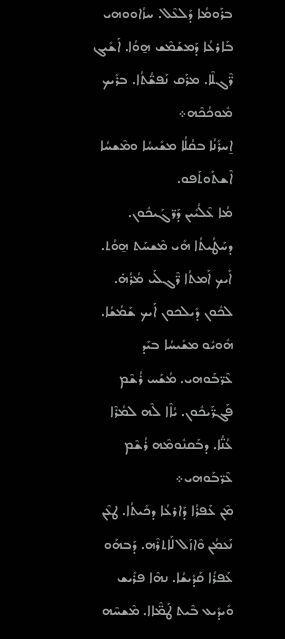ܒܪܰܘܡܳܐ ܕܰܠܥܶܠ. ܚܙܳܐܘܘܗܝ ܒܰܐܪܥܳܐ ܕܰܡܫܰܡܶܫ ܗ̱ܘܳܐ. ܐܰܫܺܝܓ ܪ̈ܶܓܠܶܐ. ܡܪܰܩ ܢܰܦܫ̈ܳܬܳܐ. ܒܪܺܝܟ ܡܽܘܟܳܟܶܗ܀
ܐ̱ܚܪܺܢܳܐ ܒܩܳܠܳܐ ܡܫܺܝܚܳܐ ܘܡܶܫܚܳܐ ܐܶܫܬܰܘܬܰܦܘ.
ܡܳܐ ܥܶܠܳܝܺܝܢ ܕܰܪ̈ܓܰܝܟܽܘܢ. ܕܚܰܛܳܝܬܳܐ ܗܺܝ ܡܶܫܚܰܬ ܗ̱ܘܳܬ. ܐܰܝܟ ܐܰܡܬܳܐ ܪ̈ܶܓܠܰܝ ܡܳܪܳܗ̇. ܠܟܽܘܢ ܕܺܝܠܟܘܢ ܐܰܝܟ ܫܰܡܳܫܳܐ. ܗܽܘܝܽܘ ܡܫܺܝܚܳܐ ܒܝܰܕ ܥܶܪ̈ܒܰܘܗܝ. ܡܳܫܰܚ ܪܳܫܶܡ ܦܰܓܪ̈ܰܝܟܽܘܢ. ܝܳܐܶܐ ܠܶܗ ܠܡܳܪܶܐ ܥܳܢ̈ܳܐ. ܕܒܰܩܢܽܘܡܶܗ ܪܳܫܶܡ ܥܶܪ̈ܒܰܘܗܝ܀
ܡܶܢ ܥܰܦܪܳܐ ܕܰܐܪܥܳܐ ܕܟܺܝܬܳܐ. ܛܥܶܢ ܢܰܥܡܳܢ ܘܶܐܙܰܠ ܠܰܐܬܪܶܗ. ܕܰܒܗܰܘ ܥܰܦܪܳܐ ܩܰܕܺܝܫܳܐ. ܢܗܶܐ ܦܪܺܝܫ ܘܺܝܕܺܝܥ ܒܶܝܬ ܛܰܡ̈ܶܐܐ. ܡܶܫܚܶܗ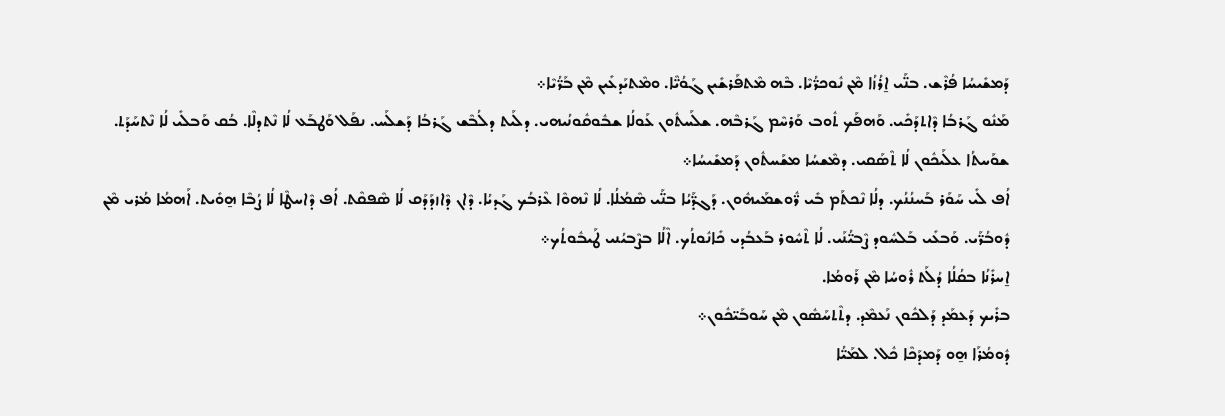ܕܰܡܫܺܝܚܳܐ ܦܳܪܶܫ. ܒܢ̈ܰܝ ܐ̱ܪܳܙܳܐ ܡܶܢ ܢܽܘܟܪ̈ܳܝܶܐ. ܒܶܗ ܡܶܬܦܰܪܫܺܝܢ ܓܰܘܳܝ̈ܶܐ. ܘܡܶܬܝܰܕܥܺܝܢ ܡܶܢ ܒܰܪ̈ܳܝܶܐ܀
ܡܰܢܽܘ ܓܰܪܒܳܐ ܕܶܐܬܕܰܟܺܝ. ܘܰܗܦܰܟ ܬܽܘܒ ܘܰܪܚܶܡ ܓܰܪܒܶܗ. ܫܠܰܚܬܽܘܢ ܥܰܘܠܳܐ ܫܒܽܘܩܽܘܢܳܝܗܝ. ܕܠܰܝܬ ܕܠܳܒܶܫ ܓܰܪܒܳܐ ܕܰܫܠܰܚ. ܢܦܰܠ ܘܰܛܒܰܥ ܠܳܐ ܢܶܬܕܠܶܐ. ܒܳܩ ܘܰܒܠܺܝ ܠܳܐ ܢܶܬܚܰܕܰܬ. ܫܘܰܚܬܳܐ ܥܠܰܝܟܽܘܢ ܠܳܐ ܬܶܣܰܩܝ. ܕܡܶܫܚܳܐ ܡܫܰܚܬܽܘܢ ܕܰܡܫܺܝܚܳܐ܀
ܐܳܦ ܠܺܝ ܚܰܘܰܪ ܒܰܚܢܳܢܳܟ. ܕܠܳܐ ܢܶܟܬܰܡ ܒܺܝ ܪ̈ܽܘܫܡܰܝܗܽܘܢ. ܕܰܓܕ̈ܰܝܳܐ ܒܢ̈ܰܝ ܣܶܡܳܠܳܐ. ܠܳܐ ܢܶܗܘܶܐ ܥܶܪܒܳܟ ܓܰܕܝܳܐ. ܕܶܐܢ ܕܶܐܙܕܰܕܰܩ ܠܳܐ ܣܶܦܩܶܬ. ܐܳܦ ܕܶܐܚܛܶܐ ܠܳܐ ܨܳܒܶܐ ܗ̱ܘܺܝܬ. ܐܰܗܡܳܐ ܡܳܪܝ ܡܶܢ ܕܽܘܒܳܪ̈ܰܝ. ܘܰܒܥܺܝ ܒܰܠܚܽܘܕ ܨܶܒܝ̈ܳܢܰܝ. ܠܳܐ ܬܶܚܽܘܪ ܒܰܥܒܳܕܝ ܟܺܐܢܽܘܬܳܟ. ܐܶܠܳܐ ܒܨܶܒܝܳܢܝ ܛܰܝܒܽܘܬܳܟ܀
ܐ̱ܚܪܺܢܳܐ ܒܩܳܠܳܐ ܕܳܠܰܬ ܪܽܘܚܳܐ ܡܶܢ ܪܰܘܡܳܐ.
ܒܪܺܝܟ ܕܰܥܡܰܕ ܕܰܠܟܽܘܢ ܢܰܥܡܶܕ. ܕܬܶܬܚܰܣܽܘܢ ܡܶܢ ܚܰܘܒܰܝ̈ܟܽܘܢ܀
ܕܽܘܡܳܪܰܐ ܗ̱ܘ ܕܰܡܕܰܟܶܐ ܟܽܠ. ܠܡܰܝ̈ܳܐ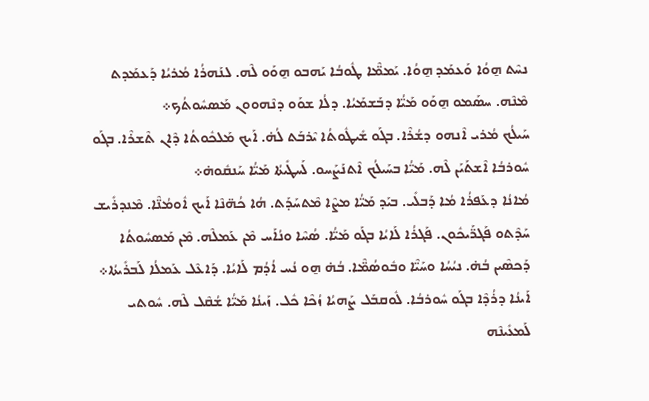ܢܚܶܬ ܗ̱ܘܳܐ ܘܰܥܡܰܕ ܗ̱ܘܳܐ. ܝܰܡܡ̈ܶܐ ܛܽܘܒܳܐ ܝܰܗܒܘ ܗ̱ܘܰܘ ܠܶܗ. ܠܢܰܗܪܳܐ ܡܳܪܝܳܐ ܕܰܥܡܰܕܬ ܡܶܢܶܗ. ܚܣܰܡܘ ܗ̱ܘܰܘ ܡܰܝ̈ܳܐ ܕܒܰܫܡܰܝܳܐ. ܕܠܳܐ ܫܘܰܘ ܕܢܶܗܘܘܢ ܡܰܣܚܽܘܬܳܟ܀
ܚܰܝܠܳܟ ܡܳܪܝ ܐܶܢܗܘ ܕܫܳܪܶܐ. ܒܓܰܘ ܫܺܝܛܽܘܬܳܐ ܝܶܪܒܰܬ ܠܳܗ̇. ܐܰܝܟ ܡܰܠܟܽܘܬܳܐ ܕܶܐܢ ܬܶܫܪܶܐ. ܒܓܰܘ ܚܽܘܪܒܳܐ ܐܶܫܬܰܝܰܢ ܠܶܗ. ܡܰܝ̈ܳܐ ܒܚܰܝܠܳܟ ܐܶܬܢܰܨܰܚܘ. ܠܰܚܛܺܝܬܳܐ ܡܰܝ̈ܳܐ ܚܰܢܩܽܘܗ̇܀
ܡܳܐܢܳܐ ܕܥܰܦܪܳܐ ܡܳܐ ܕܰܒܠܺܝ. ܒܝܰܕ ܡܰܝ̈ܳܐ ܡܨܶܐ ܡܶܬܚܰܕܰܬ. ܗܳܐ ܟܳܗ̈ܢܶܐ ܐܰܝܟ ܐܽܘܡܳܢ̈ܶܐ. ܡܶܢܕܪܺܝܫ ܚܰܕܶܬܘ ܦܰܓܪ̈ܰܝܟܽܘܢ. ܦܰܓܪܳܐ ܠܰܐܝܳܐ ܒܓܰܘ ܡܰܝ̈ܳܐ. ܣܳܚܶܐ ܘܢܳܐܰܚ ܡܶܢ ܥܰܡܠܶܗ. ܡܶܢ ܡܰܣܚܽܘܬܳܐ ܕܰܟܣܶܝܢ ܒܳܗ̇. ܢܝܳܚܳܐ ܘܚܰܝ̈ܶܐ ܘܒܽܘܣܳܡ̈ܶܐ. ܒܳܗ̇ ܗ̱ܘ ܢܳܚ ܐܳܕܳܡ ܠܰܐܝܳܐ. ܕܰܐܥܶܠ ܥܰܡܠܳܐ ܠܰܒܪܺܝܬܳܐ܀
ܐܰܝܢܳܐ ܕܪܳܕܶܐ ܒܓܰܘ ܚܽܘܪܒܳܐ. ܠܽܘܩܒܰܠ ܨܰܗܝܳܐ ܙܳܟܶܐ ܟܽܠ. ܙܰܝܢܳܐ ܡܰܝ̈ܳܐ ܫܳܩܶܠ ܠܶܗ. ܚܽܘܬܝ ܠܰܡܥܺܝܢܶܗ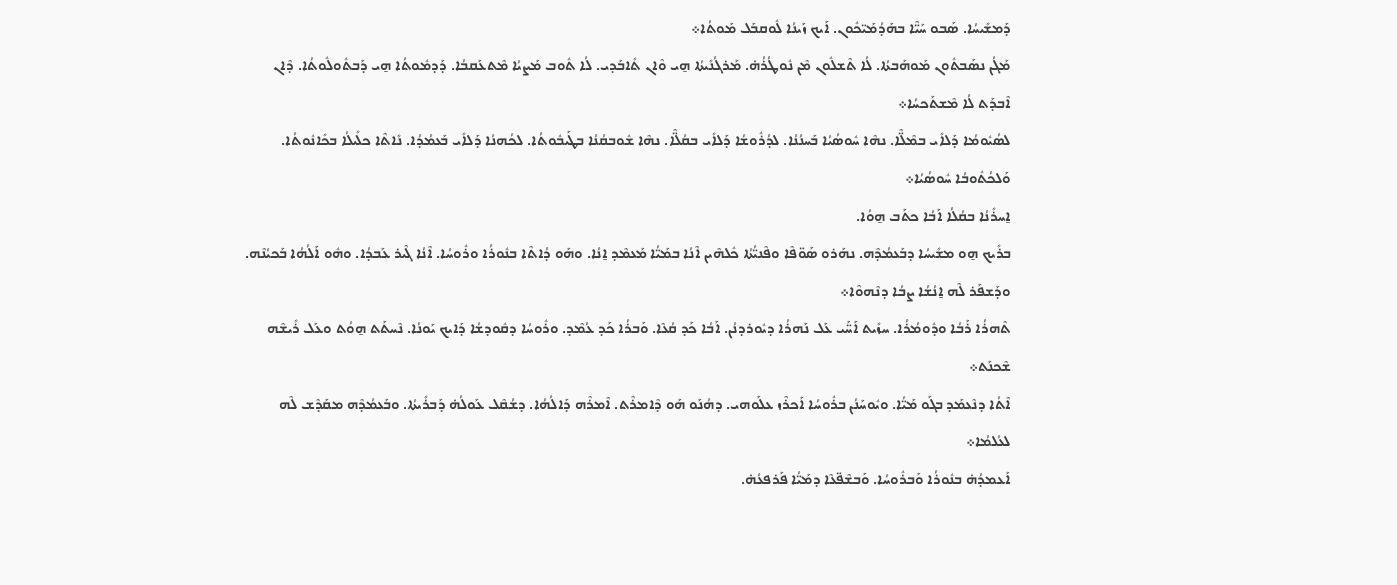ܕܰܡܫܺܝܚܳܐ. ܣܰܒܘ ܚܰܝ̈ܶܐ ܒܗܰܕܳܡܰܝ̈ܟܽܘܢ. ܐܰܝܟ ܙܰܝܢܳܐ ܠܽܘܩܒܰܠ ܡܰܘܬܳܐ܀
ܡܰܓܳܢ ܢܣܰܒܬܽܘܢ ܡܰܘܗܰܒܬܳܐ. ܠܳܐ ܬܶܫܠܽܘܢ ܡܶܢ ܢܽܘܛܳܪܳܗ̇. ܡܰܪܓܳܢܺܝܬܳܐ ܗ̱ܝ ܘܶܐܢ ܬܺܐܒܰܕܝ. ܠܳܐ ܬܽܘܒ ܡܰܨܝܳܐ ܡܶܬܥܰܩܒܳܐ. ܕܰܕܡܽܘܬܳܐ ܗ̱ܝ ܕܰܒܬܽܘܠܽܘܬܳܐ. ܕܶܐܢ ܐܶܒܕܰܬ ܠܳܐ ܡܶܫܬܰܟܚܳܐ܀
ܠܣܳܝܽܘܡܳܐ ܕܰܠܐܺܝ ܒܡܶܠ̈ܶܐ. ܢܗܶܐ ܚܽܘܣܳܝܳܐ ܒܰܚܢܳܢܳܐ. ܠܕܳܪܽܘܫܳܐ ܕܰܠܐܺܝ ܒܩܳܠ̈ܶܐ. ܢܗܶܐ ܫܽܘܒܩܳܢܳܐ ܒܛܰܝܒܽܘܬܳܐ. ܠܟܳܗܢܳܐ ܕܰܠܐܺܝ ܒܰܥܡܳܕܳܐ. ܢܺܐܬܶܐ ܟܠܺܝܠܳܐ ܒܟܺܐܢܽܘܬܳܐ. ܘܰܠܟܳܬܽܘܒܳܐ ܚܽܘܣܳܝܳܐ܀
ܐ̱ܚܪܺܢܳܐ ܒܩܳܠܳܐ ܐܰܒܳܐ ܟܬܰܒ ܗ̱ܘܳܐ.
ܒܪܺܝܟ ܗ̱ܘ ܡܫܺܝܚܳܐ ܕܒܰܥܡܳܕܶܗ. ܢܗܰܪܘ ܣܰܘ̈ܦܶܐ ܘܦܶܢܝ̈ܳܬܳܐ ܟܽܠܗܶܝܢ ܐܶܢܳܐ ܒܡܰܝ̈ܳܐ ܡܰܥܡܶܕ ܐ̱ܢܳܐ. ܘܗܰܘ ܕܳܐܬܶܐ ܒܢܽܘܪܳܐ ܘܪܽܘܚܳܐ. ܐܶܢܳܐ ܓܶܝܪ ܥܰܒܕܳܐ. ܘܗܽܘ ܐܰܠܳܗܳܐ ܒܰܟܝܳܢܶܗ. ܘܕܰܫܦܰܪ ܠܶܗ ܐ̱ܢܳܫܳܐ ܨܒܳܐ ܕܢܶܗܘܶܐ܀
ܬܶܗܪܳܐ ܪܰܒܳܐ ܘܕܽܘܡܳܪܳܐ. ܚܙܺܝܬ ܐܰܚ̈ܰܝ ܥܰܠ ܢܰܗܪܳܐ ܕܝܽܘܪܕܢܳܢ. ܐܰܒܳܐ ܟܰܕ ܩܳܥܶܐ. ܘܰܒܪܳܐ ܟܰܕ ܥܳܡܶܕ. ܘܪܽܘܚܳܐ ܕܩܽܘܕܫܳܐ ܕܰܐܝܟ ܝܰܘܢܳܐ. ܢܶܚܬܰܬ ܗ̱ܘܳܬ ܘܥܰܠ ܪܺܝܫܶܗ ܫܶܟܢܰܬ܀
ܐܶܬܳܐ ܕܢܶܥܡܰܕ ܒܓܰܘ ܡܰܝ̈ܳܐ. ܘܝܽܘܚܰܢܳܢ ܒܪܽܘܚܳܐ ܐܰܟܪܶܙ ܥܠܰܘܗܝ. ܕܗܳܢܰܘ ܗܰܘ ܕܶܐܡܪܶܬ. ܐܶܡܪܶܗ ܕܰܐܠܳܗܳܐ. ܕܫܳܩܶܠ ܥܰܘܠܳܗ̇ ܕܰܒܪܺܝܬܳܐ. ܘܒܰܥܡܳܕܶܗ ܡܩܰܕܶܫ ܠܶܗ ܠܥܳܠܡܳܐ܀
ܐܰܥܡܕܳܗ̇ ܒܢܽܘܪܳܐ ܘܰܒܪܽܘܚܳܐ. ܘܰܒܫܶܦ̈ܥܶܐ ܕܡܰܝ̈ܳܐ ܦܰܪܦܥܳܗ̇.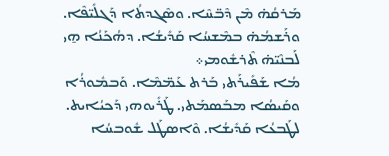ܡܰܪܩܳܗ̇ ܡܶܢ ܕܶܒ̈ܚܶܐ. ܘܣܶܓܕܬܳܐ ܕܰܓܠܺܝ̈ܦܶܐ. ܘܪܰܫܡܳܗ̇ ܒܡܶܫܚܳܐ ܩܰܕܺܝܫܳܐ. ܕܗܳܟܰܢܳܐ ܗ̱ܝ ܠܰܒܢܶܝ̈ܗ̇ ܬܶܪܫܽܘܡܝ܀
ܡܳܐ ܫܰܦܺܝܪܰܬܝ ܒܰܪܬ ܥܰܡ̈ܡܶܐ. ܘܰܒܡܽܘܪܳܐ ܘܩܰܝܣܳܐ ܡܒܰܣܡܰܬܝ. ܛܰܪܺܝܘܗܝ ܕܰܟܝܳܐܝܬ. ܠܛܰܒܥܳܐ ܩܰܕܺܝܫܳܐ. ܘܶܐܣܛܰܠ ܫܽܘܒܚܳܐ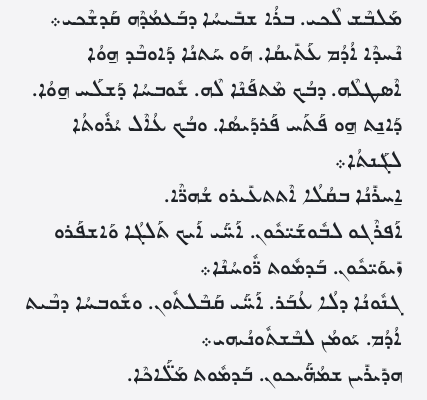ܡܰܠܒܶܫ ܠܶܟܝ. ܒܪܳܐ ܫܒܺܝܚܳܐ ܕܒܰܥܡܳܕܶܗ ܩܰܕܫܶܟܝ܀
ܢܶܚܕܶܐ ܐܳܕܳܡ ܥܰܬܺܝܩܳܐ. ܗܰܘ ܚܰܬܢܳܐ ܕܰܐܘܒܶܕ ܗ̱ܘܳܐ ܐܶܣܛܠܶܗ. ܕܒܳܟ ܡܶܬܦܰܢܶܐ ܠܶܗ. ܫܽܘܒܚܳܐ ܕܰܫܠܰܚ ܗ̱ܘܳܐ. ܕܰܐܢ̱ܬ ܗ̱ܘ ܦܰܬܰܚ ܦܰܪܕܰܝܣܳܐ. ܘܒܳܟ ܥܳܐܶܠ ܝܳܪܽܘܬܳܐ ܠܓܰܢܬܳܐ܀
ܐ̱ܚܪܺܢܳܐ ܒܩܳܠܳܐ ܐܶܬܬܥܺܝܪܘ ܫܳܗܪ̈ܶܐ.
ܐܰܦܪܶܓܘ ܠܒܽܘܫܰܝ̈ܟܽܘܢ. ܐܰܚ̈ܰܝ ܐܰܝܟ ܬܰܠܓܳܐ ܘܰܐܫܦܰܪܘ ܙܺܝܘܰܝ̈ܟܽܘܢ. ܒܰܕܡܽܘܬ ܪ̈ܽܘܚܳܢܶܐ܀
ܓܢܽܘܢܳܐ ܕܠܳܐ ܥܳܒܰܪ. ܐܰܚ̈ܰܝ ܩܰܒܶܠܬܽܘܢ. ܘܫܽܘܒܚܳܐ ܕܒܶܝܬ ܐܳܕܳܡ. ܝܰܘܡܳܢ ܠܒܶܫܬܽܘܢܳܝܗܝ܀
ܗܕܺܝܪܺܝܢ ܫܡܳܗ̈ܰܝܟܘܢ. ܒܰܕܡܽܘܬ ܡܰܠ̈ܰܐܟܶܐ.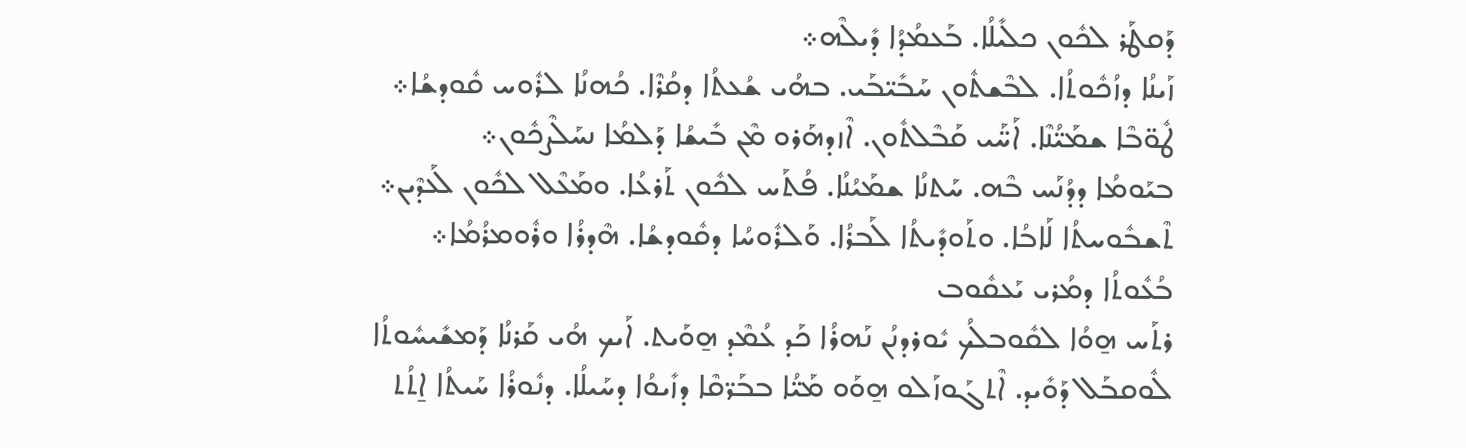ܕܰܩܛܰܪ ܠܟܽܘܢ ܟܠܺܝܠܳܐ. ܒܰܥܡܳܕܳܐ ܕܺܝܠܶܗ܀
ܙܰܝܢܳܐ ܕܙܳܟܽܘܬܳܐ. ܠܒܶܫܬܽܘܢ ܚܰܒܺܝ̈ܒܰܝ. ܒܗܳܝ ܫܳܥܬܳܐ ܕܩܳܪܶܐ. ܟܳܗܢܳܐ ܠܪܽܘܚ ܩܽܘܕܫܳܐ܀
ܛܽܘ̈ܒܶܐ ܫܡܰܝ̈ܳܢܶܐ. ܐܰܚ̈ܰܝ ܩܰܒܶܠܬܽܘܢ. ܐܶܙܕܗܰܪܘ ܡܶܢ ܒܺܝܫܳܐ ܕܰܠܡܳܐ ܢܚܰܠܶܨܟܽܘܢ܀
ܒܝܰܘܡܳܐ ܕܕܳܢܰܚ ܒܶܗ. ܚܰܬܢܳܐ ܫܡܰܝܳܢܳܐ. ܦܳܬܰܚ ܠܟܽܘܢ ܬܰܪܥܳܐ. ܘܡܰܥܶܠ ܠܟܽܘܢ ܠܰܥܕܶܝܢ܀
ܬܶܫܒܽܘܚܬܳܐ ܠܰܐܒܳܐ. ܘܬܰܘܕܺܝܬܳܐ ܠܰܒܪܳܐ. ܘܰܠܪܽܘܚܳܐ ܕܩܽܘܕܫܳܐ. ܗܶܕܪܳܐ ܘܪܽܘܡܪܳܡܳܐ܀
ܒܳܥܽܘܬܳܐ ܕܡܳܪܝ ܝܰܥܩܽܘܒ
ܪܬܰܚ ܗ̱ܘܳܐ ܠܩܽܘܒܠܳܟ ܝܽܘܪܕܢܳܢ ܢܰܗܪܳܐ ܟܰܕ ܥܳܡܶܕ ܗ̱ܘܰܝܬ. ܐܰܝܟ ܗܳܝ ܩܰܪܢܳܐ ܕܰܡܫܺܝܚܽܘܬܳܐ ܠܽܘܩܒܰܠ ܕܰܘܺܝܕ. ܐܶܬܓܰܘܙܰܠܘ ܗ̱ܘܰܘ ܡܰܝ̈ܳܐ ܒܒܰܪ̈ܩܶܐ ܕܙܺܝܘܳܐ ܕܚܰܝܠܳܐ. ܕܢܽܘܪܳܐ ܚܰܝܬܳܐ ܐ̱ܬܳܬ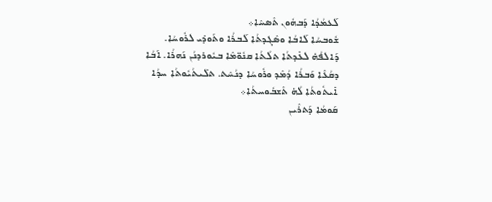ܠܰܥܡܳܕܳܐ ܕܰܒܗܽܘܢ ܬܶܣܚܶܐ܀
ܫܽܘܒܚܳܐ ܠܰܐܒܳܐ ܘܣܶܓܕܬܳܐ ܠܰܒܪܳܐ ܘܬܰܘܕܺܝ ܠܪܽܘܚܳܐ. ܕܰܐܠܦܳܗ̇ ܠܥܺܕܬܳܐ ܬܠܳܬܳܐ ܩܢܽܘ̈ܡܶܐ ܒܝܽܘܪܕܢܳܢ ܢܰܗܪܳܐ. ܐܰܒܳܐ ܕܩܳܥܶܐ ܘܰܒܪܳܐ ܕܳܡܶܕ ܘܪܽܘܚܳܐ ܕܢܳܚܶܬ. ܬܠܺܝܬܳܝܽܘܬܳܐ ܚܕܳܐ ܐܺܝܬܽܘܬܳܐ ܠܳܗ̇ ܬܶܫܒܽܘܚܬܳܐ܀
ܩܰܘܡܳܐ ܕܰܬܪܶܝܢ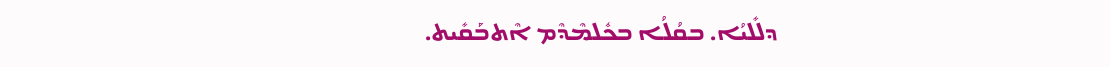ܕܠܺܠܝܳܐ. ܒܩܳܠܳܐ ܒܟܽܠܡܶܕܶܡ ܐܶܬܒܰܩܺܝܬ.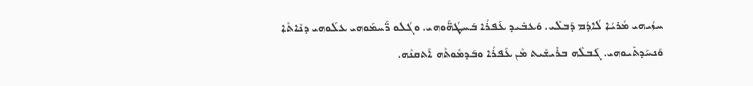ܚܙܳܝܗܝ ܡܳܪܝܳܐ ܠܳܐܕܳܡ ܕܰܒܠܺܝ. ܘܰܥܒܺܝܕ ܥܰܦܪܳܐ ܒܰܚܛܳܗ̈ܰܘܗܝ. ܘܓܳܠܘ ܪ̈ܰܚܡܰܘܗܝ ܥܠܰܘܗܝ ܕܢܺܐܬܶܐ ܘܰܢܚܰܕܬܺܝܘܗܝ. ܓܰܒܠܶܗ ܒܪܺܝܫܺܝܬ ܡܶܢ ܥܰܦܪܳܐ ܘܒܰܕܡܽܘܬܶܗ ܐܰܬܩܢܶܗ.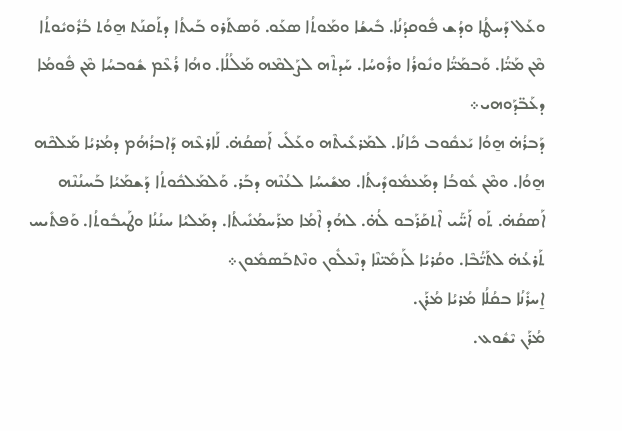ܘܥܰܠ ܕܰܚܛܳܐ ܘܕܳܫ ܦܽܘܩܕܳܢܳܐ. ܒܺܝܫܳܐ ܘܡܰܘܬܳܐ ܣܥܰܘ. ܘܰܣܬܰܪܘ ܒܰܝܬܳܐ ܕܬܰܩܢܰܬ ܗ̱ܘܳܬ ܒܳܪܽܘܝܽܘܬܳܐ ܡܶܢ ܡܰܝ̈ܳܐ. ܘܰܒܡܰܝ̈ܳܐ ܘܢܽܘܪܳܐ ܘܪܽܘܚܳܐ. ܚܰܕܬܶܗ ܠܨܰܠܡܶܗ ܡܰܠܳܠܳܐ. ܘܗܳܐ ܪܳܥܶܡ ܫܽܘܒܚܳܐ ܡܶܢ ܦܽܘܡܳܐ ܕܥܰܒ̈ܕܰܘܗܝ܀
ܕܰܒܪܳܗ̇ ܗ̱ܘܳܐ ܝܰܥܩܽܘܒ ܟܺܐܢܳܐ. ܠܡܰܪܥܺܝܬܶܗ ܘܥܰܠܺܝ ܐܰܣܩܳܗ̇. ܠܰܐܪܥܶܗ ܕܰܐܒܪܳܗܳܡ ܕܡܳܪܝܳܐ ܡܰܠܟܶܗ ܗ̱ܘܳܐ. ܘܡܶܢ ܥܽܘܒܳܐ ܕܡܰܥܡܽܘܕܺܝܬܳܐ. ܡܫܺܝܚܳܐ ܠܥܳܢܶܗ ܕܒܰܪ. ܘܰܠܡܰܠܟܽܘܬܳܐ ܕܰܫܡܰܝܳܐ ܒܰܚܢܳܢܶܗ ܐܰܣܩܳܗ̇. ܬܰܘ ܐܰܚ̈ܰܝ ܐܶܬܩܰܪܰܒܘ ܠܳܗ̇. ܠܗܳܕ ܐܶܡܳܐ ܡܪܰܚܡܳܢܺܝܬܳܐ. ܕܡܰܠܝܳܐ ܚܢܳܢܳܐ ܘܛܰܝܒܽܘܬܳܐ. ܘܰܦܬܺܝܚ ܬܰܪܥܳܗ̇ ܠܬܰܝ̈ܳܒܶܐ. ܘܩܳܪܝܳܐ ܠܰܙܡܺܝ̈ܢܶܐ ܕܢܶܥܠܽܘܢ ܘܢܶܬܒܰܣܡܽܘܢ܀
ܐ̱ܚܪܺܢܳܐ ܒܩܳܠܳܐ ܡܳܪܝܳܐ ܡܳܪܰܢ.
ܡܳܪܰܢ ܝܶܫܽܘܥ.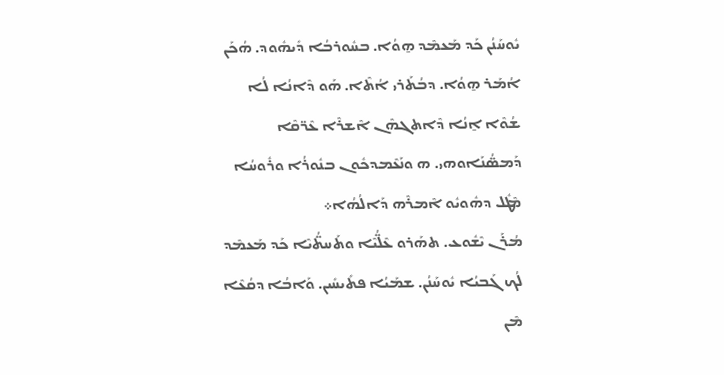ܝܽܘܚܰܢܳܢ ܟܰܕ ܡܰܥܡܶܕ ܗ̱ܘܳܐ. ܒܚܽܘܪܒܳܐ ܕܺܝܗܽܘܕ. ܗܳܟܰܢ ܐܳܡܰܪ ܗ̱ܘܳܐ. ܕܒܳܬܰܪܝ ܐܳܬܶܐ. ܗܰܘ ܕܶܐܢܳܐ ܠܳܐ ܫܳܘܶܐ ܐ̱ܢܳܐ ܕܶܐܬܓܗܶܢ ܐܶܫܪܶܐ ܥܶܪ̈ܩܶܐ ܕܰܡܣ̈ܳܢܰܐܘܗܝ. ܗ ܘܢܰܥܶܡܕܟܽܘܢ ܒܢܽܘܪܳܐ ܘܪܽܘܚܳܐ ܡܶܛܽܠ ܕܗܽܘܝܽܘ ܐܶܡܪܶܗ ܕܰܐܠܳܗܳܐ܀
ܡܳܪܰܢ ܝܶܫܽܘܥ. ܬܗܰܪܘ ܥܶܠ̈ܳܝܶܐ ܘܬܰܚܬ̈ܳܝܶܐ ܟܰܕ ܡܰܥܡܶܕ ܠܳܟ ܓܰܒܝܳܐ ܝܽܘܚܰܢܳܢ. ܫܡܰܝܳܐ ܦܬܺܝܚܺܝܢ. ܘܰܐܒܳܐ ܕܩܳܥܶܐ ܡܶܢ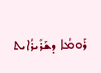ܪܰܘܡܳܐ ܕܫܰܪܺܝܪܳܐܝܬ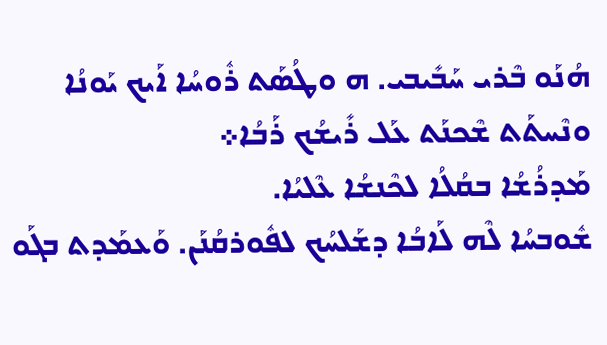ܗܳܢܰܘ ܒܶܪܝ ܚܰܒܺܝܒܝ. ܗ ܘܛܳܣܰܬ ܪܽܘܚܳܐ ܐܰܝܟ ܝܰܘܢܳܐ ܘܢܶܚܬܰܬ ܫܶܟܢܰܬ ܥܰܠ ܪܺܝܫܳܟ ܪܰܒܳܐ܀
ܡܰܕܪܳܫܳܐ ܒܩܳܠܳܐ ܠܟܶܢܫܳܐ ܥܶܠܝܳܐ.
ܫܽܘܒܚܳܐ ܠܶܗ ܠܰܐܒܳܐ ܕܫܰܠܚܳܟ ܠܦܽܘܪܩܳܢܰܢ. ܘܰܥܡܰܕܬ ܒܓܰܘ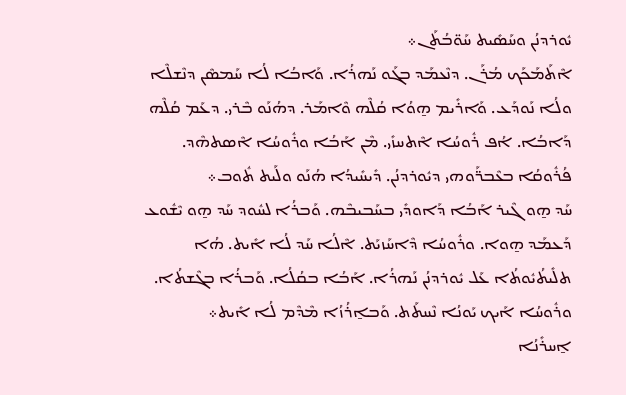ܝܽܘܪܕܢܳܢ ܘܚܰܣܺܝܬ ܚܰܘ̈ܒܳܬܰܢ܀
ܐܶܬܰܡܰܟܰܟ ܡܳܪܰܢ. ܕܢܶܥܡܰܕ ܒܓܰܘ ܢܰܗܪܳܐ. ܘܰܐܒܳܐ ܠܳܐ ܚܰܡܣܶܢ ܕܢܶܫܠܶܐ ܘܠܳܐ ܢܰܘܕܰܥ. ܘܰܐܪܺܝܡ ܗ̱ܘܳܐ ܩܳܠܶܗ ܘܶܐܡܰܪ. ܕܗܳܢܰܘ ܒܶܪܝ. ܕܥܰܡ ܩܳܠܶܗ ܕܰܐܒܳܐ. ܐܳܦ ܪܽܘܚܳܐ ܐܶܬܚܙܺܝ. ܡܶܢ ܐܰܒܳܐ ܘܪܽܘܚܳܐ ܐܶܣܬܗܶܕ. ܦܳܪܽܘܩܳܐ ܒܥܶܒܪ̈ܰܘܗܝ ܕܝܽܘܪܕܢܳܢ. ܕܺܝܚܺܝܕܳܐ ܗܳܢܰܘ ܘܠܰܝܬ ܬܽܘܒ܀
ܚܰܕ ܗ̱ܘ ܓܶܝܪ ܐܰܒܳܐ ܕܰܐܘܕܺܝ ܒܚܰܒܝܒܶܗ. ܘܰܒܪܳܐ ܠܚܽܘܕ ܚܰܕ ܗ̱ܘ ܝܶܫܽܘܥ ܕܰܥܡܰܕ ܗ̱ܘܐ. ܘܪܽܘܚܳܐ ܕܶܐܚܰܙܝܰܬ. ܐܶܠܳܐ ܚܰܕ ܠܳܐ ܐܺܝܬ. ܗܳܐ ܬܠܺܝܬܳܝܽܘܬܳܐ ܥܰܠ ܝܽܘܪܕܢܳܢ ܢܰܗܪܳܐ. ܐܰܒܳܐ ܒܩܳܠܳܐ. ܘܰܒܪܳܐ ܒܓܶܫܬܳܐ. ܘܪܽܘܚܳܐ ܐܰܝܟ ܝܰܘܢܳܐ ܢܶܚܬܰܬ. ܘܰܒܐ̱ܪܳܙܳܐ ܡܶܕܶܡ ܠܳܐ ܐܺܝܬ܀
ܐ̱ܚܪܺܢܳܐ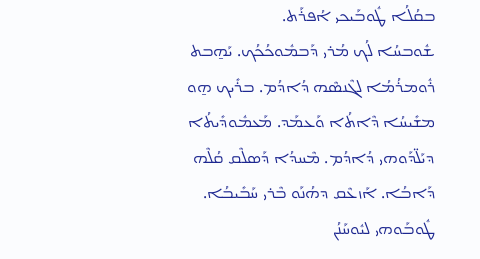ܒܩܳܠܳܐ ܛܽܘܒܰܝܟܝ ܐܳܦܪܰܬ.
ܫܽܘܒܚܳܐ ܠܳܟ ܡܳܪܝ ܕܰܒܡܽܘܟܳܟܳܟ. ܝܰܗ̱ܒܬ ܪܽܘܡܪܳܡܳܐ ܠܓܶܢܣܶܗ ܕܳܐܕܳܡ. ܒܪܺܝܟ ܗ̱ܘ ܡܫܺܝܚܳܐ ܕܶܐܬܳܐ ܘܰܥܡܰܕ. ܡܰܥܡܽܘܕܺܝܬܳܐ ܕܝܰܠ̈ܕܰܘܗܝ ܕܳܐܕܳܡ. ܡܶܚܕܳܐ ܕܰܣܠܶܩ ܩܳܠܶܗ ܕܰܐܒܳܐ. ܐܰܙܥܶܩ ܕܗܳܢܰܘ ܒܶܪܝ ܚܰܒܺܝܒܳܐ. ܛܽܘܒܰܘܗܝ ܠܝܽܘܚܰܢܳܢ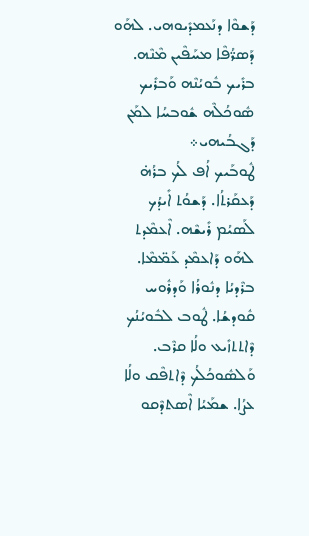ܕܰܫܘܶܐ ܕܢܰܥܡܕܺܝܘܗܝ. ܠܗܰܘ ܕܰܣܪ̈ܳܦܶܐ ܡܚܰܦܶܝܢ ܡܶܢܶܗ. ܒܪܺܝܟ ܒܽܘܝܳܢܶܗ ܘܰܒܪܺܝܟ ܣܽܘܟܳܠܶܗ ܫܽܘܒܚܳܐ ܠܡܰܢ ܕܰܓܒܳܝܗܝ܀
ܛܽܘܒܰܝܟ ܐܳܦ ܠܳܟ ܒܪܳܗ̇ ܕܰܥܩܰܪܬܳܐ. ܕܰܫܘܳܬ ܐܺܝܕܳܟ ܠܰܣܝܳܡ ܪܺܝܫܶܗ. ܐܶܥܡܶܕܬ ܠܗܰܘ ܕܰܐܥܡܶܕ ܥܰܡ̈ܡܶܐ. ܒܪܶܕܝܳܐ ܕܢܽܘܪܳܐ ܘܰܕܪܽܘܚ ܩܽܘܕܫܳܐ. ܛܽܘܒ ܠܒܽܘܝܳܢܳܟ ܕܶܐܬܬܙܺܝܥ ܘܠܳܐ ܩܪܶܒ. ܘܰܠܣܽܘܟܳܠܳܟ ܕܶܐܬܦܶܩ ܘܠܳܐ ܥܨܳܐ. ܫܡܰܝܳܐ ܐܶܣܬܕܶܩܘ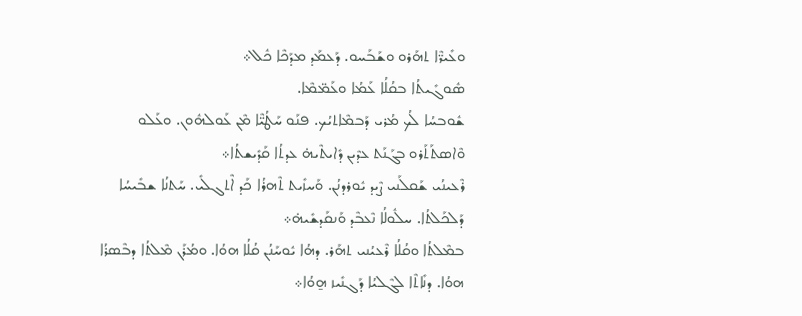ܘܥܺܝܪ̈ܶܐ ܬܗܰܪܘ ܘܫܰܒܰܚܘ. ܕܰܥܡܰܕ ܡܕܰܟܶܐ ܟܽܠ܀
ܣܽܘܓܺܝܬܳܐ ܒܩܳܠܳܐ ܥܰܡܳܐ ܘܥܰܡ̈ܡܶܐ.
ܫܽܘܒܚܳܐ ܠܳܟ ܡܳܪܝ ܕܰܒܡܶܐܬܝܳܟ. ܦܢܰܘ ܚܰܛܳܝ̈ܶܐ ܡܶܢ ܥܰܘܠܗܽܘܢ. ܘܥܰܠܘ ܘܶܐܣܬܰܬܰܪܘ ܒܓܰܢܰܬ ܥܕܶܝܢ ܕܺܐܝܬܶܝܗ̇ ܥܕܬܳܐ ܩܰܕܺܝܫܬܳܐ܀
ܪܶܥܝܢܳܝ ܫܰܩܠܰܢܝ ܨܶܝܕ ܝܽܘܪܕܢܳܢ. ܘܰܚܙܺܝܬ ܬܶܗܪܳܐ ܟܰܕ ܐܶܬܓܠܺܝ. ܚܰܬܢܳܐ ܫܒܺܝܚܳܐ ܕܰܠܟܰܠܬܳܐ. ܚܠܽܘܠܳܐ ܢܶܥܒܶܕ ܘܰܢܩܰܕܫܺܝܗ̇܀
ܒܡܶܠܬܳܐ ܘܩܳܠܳܐ ܪܶܥܝܳܢܝ ܬܗܰܪ. ܕܗܳܐ ܝܽܘܚܰܢܳܢ ܩܳܠܳܐ ܗܘܳܐ. ܘܡܳܪܰܢ ܡܶܠܬܳܐ ܕܒܶܣܪܳܐ ܗܘܳܐ. ܕܢܺܐܬܶܐ ܠܓܶܠܝܳܐ ܕܰܓܢܺܝܙ ܗ̱ܘܳܐ܀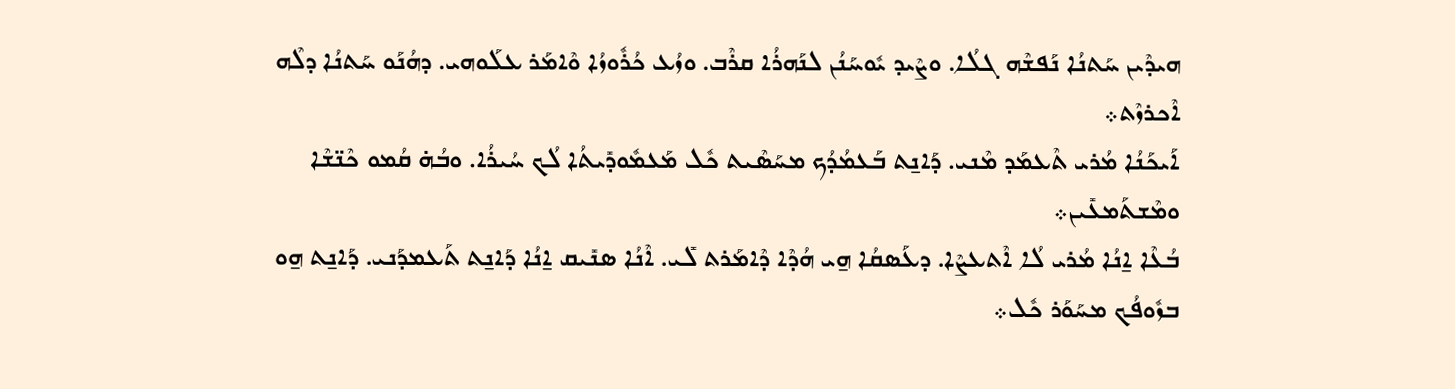ܗܝܕܶܝܢ ܚܰܬܢܳܐ ܢܰܦܫܶܗ ܓܠܳܐ. ܘܨܶܝܕ ܝܽܘܚܰܢܳܢ ܠܢܰܗܪܳܐ ܩܪܶܒ. ܘܙܳܥ ܟܳܪܽܘܙܳܐ ܘܶܐܡܰܪ ܥܠܰܘܗܝ. ܕܗܳܢܰܘ ܚܰܬܢܳܐ ܕܠܶܗ ܐܶܟܪܙܶܬ܀
ܐܰܝܟܰܢܳܐ ܡܳܪܝ ܬܶܥܡܰܕ ܡܶܢܝ. ܕܰܐܢ̱ܬ ܒܰܥܡܳܕܳܟ ܡܚܰܣܶܝܬ ܟܽܠ ܡܰܥܡܽܘܕܺܝܬܳܐ ܠܳܟ ܚܳܝܪܳܐ. ܘܒܳܗ̇ ܩܳܡܘ ܟܶܢ̈ܫܶܐ ܘܡܶܫܬܰܡܥܺܝܢ܀
ܒܳܥܶܐ ܐ̱ܢܳܐ ܡܳܪܝ ܠܳܐ ܐܶܬܥܨܶܐ. ܕܥܰܣܩܳܐ ܗ̱ܝ ܗܳܕܶܐ ܕܶܐܡܰܪܬ ܠܺܝ. ܐܶܢܳܐ ܣܢܺܝܩ ܐ̱ܢܳܐ ܕܰܐܢ̱ܬ ܬܰܥܡܕܰܢܝ. ܕܰܐܢ̱ܬ ܗ̱ܘ ܒܙܽܘܦܳܟ ܡܚܰܘܰܪ ܟܽܠ܀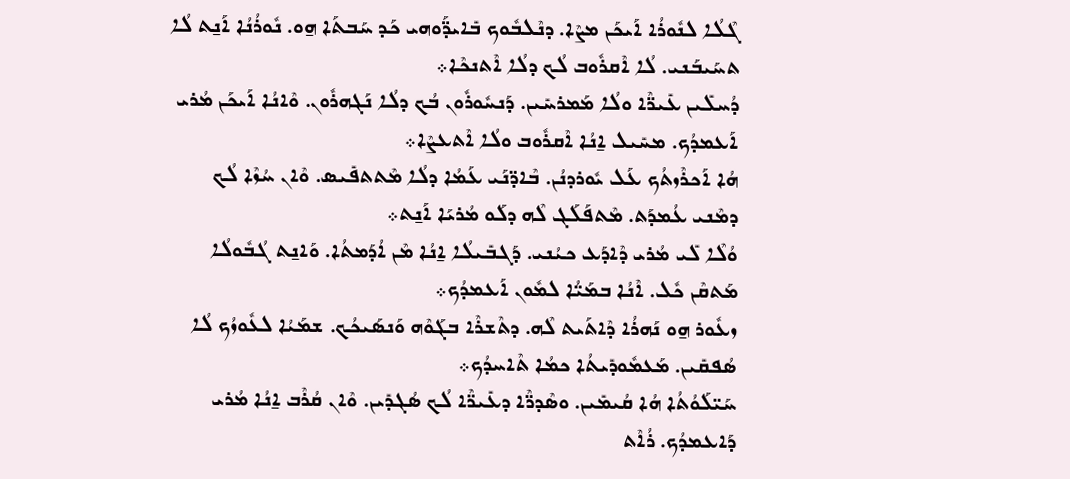ܓܶܠܳܐ ܠܢܽܘܪܳܐ ܐܰܝܟܰܢ ܡܨܶܐ. ܕܢܶܠܒܽܘܟ ܒܺܐܝܕ̈ܰܘܗܝ ܟܰܕ ܚܰܒܬܰܐ ܗ̱ܘ. ܢܽܘܪܳܢܳܐ ܐܰܢ̱ܬ ܠܳܐ ܬܚܰܝܒܰܢܝ. ܠܳܐ ܐܶܩܪܽܘܒ ܠܳܟ ܕܠܳܐ ܐܶܬܢܟܶܐ܀
ܕܳܚܠܺܝܢ ܥܺܝܪ̈ܶܐ ܘܠܳܐ ܡܰܡܪܚܺܝܢ. ܕܰܢܚܽܘܪܽܘܢ ܒܳܟ ܕܠܳܐ ܢܰܓܗܪܽܘܢ. ܘܶܐܢܳܐ ܐܰܝܟܰܢ ܡܳܪܝ ܐܰܥܡܕܳܟ. ܡܚܺܝܠ ܐ̱ܢܳܐ ܐܶܩܪܽܘܒ ܘܠܳܐ ܐܶܬܥܨܶܐ܀
ܗܳܐ ܐܰܟܪܶܙܬܳܟ ܥܰܠ ܝܽܘܪܕܢܳܢ. ܒܶܐܕ̈ܢܰܝ ܥܰܡܳܐ ܕܠܳܐ ܡܶܬܬܦܺܝܣ. ܘܶܐܢ ܚܳܙܶܐ ܠܳܟ ܕܡܶܢܝ ܥܳܡܕܰܬ. ܡܶܬܦܰܠܰܓ ܠܶܗ ܕܠܰܘ ܡܳܪܝܰܐ ܐܰܢ̱ܬ܀
ܘܳܠܶܐ ܠܺܝ ܡܳܪܝ ܕܶܐܕܰܥ ܟܝܳܢܝ. ܕܰܓܒܺܝܠܳܐ ܐ̱ܢܳܐ ܡܶܢ ܐܳܕܰܡܬܳܐ. ܘܰܐܢ̱ܬ ܓܳܒܽܘܠܳܐ ܡܰܬܩܶܢ ܟܽܠ. ܐܶܢܳܐ ܒܡܰܝ̈ܳܐ ܠܡܽܘܢ ܐܰܥܡܕܳܟ܀
ܙܥܽܘܪ ܗ̱ܘ ܢܰܗܪܳܐ ܕܶܐܬܰܝܬ ܠܶܗ. ܕܬܶܫܪܶܐ ܒܓܰܘܶܗ ܘܰܢܣܰܝܟܳܟ. ܫܡܰܝܳܐ ܠܥܽܘܙܳܟ ܠܳܐ ܣܳܦܩܺܝܢ. ܡܰܥܡܽܘܕܺܝܬܳܐ ܟܡܳܐ ܬܶܐܚܕܳܟ܀
ܚܰܝ̈ܠܰܘܳܬܳܐ ܗܳܐ ܩܳܝܡܺܝܢ. ܘܣܶܕܪ̈ܶܐ ܕܥܺܝܪ̈ܶܐ ܠܳܟ ܣܳܓܕܺܝܢ. ܘܶܐܢ ܩܳܪܶܒ ܐ̱ܢܳܐ ܡܳܪܝ ܕܰܐܥܡܕܳܟ. ܪܳܐܶܬ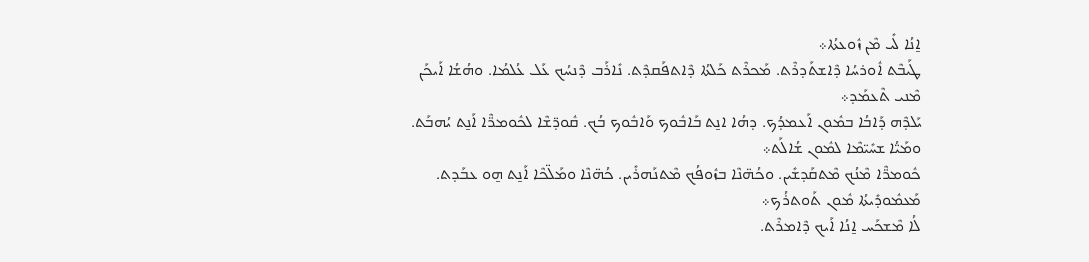ܐ̱ܢܳܐ ܠܺܝ ܡܶܢ ܙܽܘܥܬܳܐ܀
ܛܰܝܒܶܬ ܐܽܘܪܚܳܐ ܕܶܐܫܬܰܕܪܶܬ. ܡܰܟܪܶܬ ܟܰܠܬܳܐ ܕܶܐܬܦܰܩܕܶܬ. ܢܺܐܪܰܒ ܕܶܢܚܳܟ ܥܰܠ ܥܳܠܡܳܐ. ܘܗܳܫܳܐ ܐܰܝܟܰܢ ܡܶܢܝ ܬܶܥܡܰܕ܀
ܝܰܠܕܶܗ ܕܰܐܒܳܐ ܒܡܽܘܢ ܐܰܥܡܕܳܟ. ܕܗܳܐ ܐܢ̱ܬ ܒܰܐܒܽܘܟ ܘܰܐܒܽܘܟ ܒܳܟ. ܩܽܘܕ̈ܫܶܐ ܠܟܽܘܡܪ̈ܶܐ ܐܰܢ̱ܬ ܝܳܗܒܰܬ. ܘܡܰܝ̈ܳܐ ܫܚܺܝ̈ܡܶܐ ܠܡܽܘܢ ܫܳܐܠܰܬ܀
ܟܽܘܡܪ̈ܶܐ ܡܶܢܳܟ ܡܶܬܩܰܕܫܺܝܢ. ܘܟܳܗ̈ܢܶܐ ܒܙܽܘܦܳܟ ܡܶܬܢܰܗܪܺܝܢ. ܟܳܗ̈ܢܶܐ ܘܡܰܠ̈ܟܶܐ ܐܰܢ̱ܬ ܗ̱ܘ ܥܒܰܕܬ. ܡܰܥܡܽܘܕܺܝܬܳܐ ܡܽܘܢ ܬܰܘܬܪܳܟ܀
ܠܳܐ ܡܶܫܟܰܚ ܐ̱ܢܳܐ ܐܰܝܟ ܕܶܐܡܪܶܬ.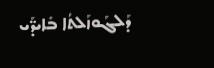ܕܰܠܓܰܘܙܰܠܬܳܐ ܒܺܐܝܕ̈ܰܝ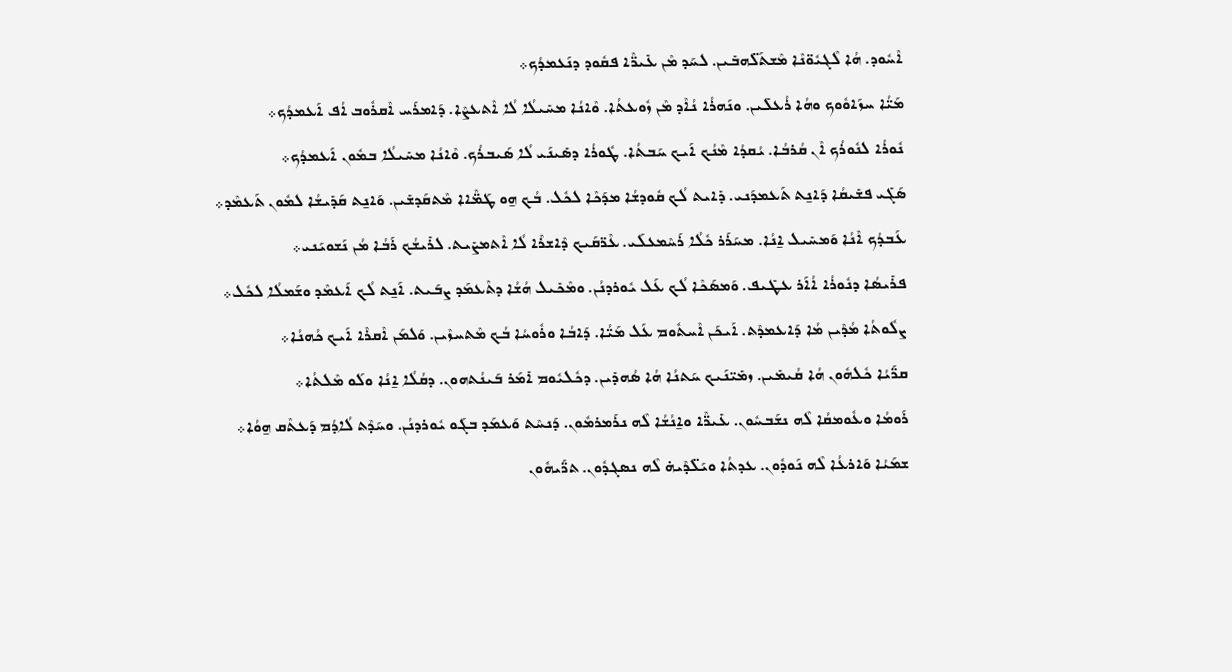ܐܶܚܽܘܕ. ܗܳܐ ܠܶܓܝܽܘ̈ܢܶܐ ܡܶܫܬܰܠ̈ܗܒܺܝܢ. ܠܚܰܕ ܡܶܢ ܥܺܝܪ̈ܶܐ ܦܩܽܘܕ ܕܢܰܥܡܕܳܟ܀
ܡܰܝ̈ܳܐ ܚܙܰܐܘܽܘܟ ܘܗܳܐ ܪܳܥܠܺܝܢ. ܘܢܰܗܪܳܐ ܢܳܐܶܕ ܡܶܢ ܙܽܘܥܬܳܐ. ܘܶܐܢܳܐ ܡܚܺܝܠܳܐ ܠܳܐ ܐܶܬܥܨܶܐ. ܕܰܐܡܪܰܚ ܐܶܩܪܽܘܒ ܐܳܦ ܐܰܥܡܕܳܟ܀
ܢܽܘܪܳܐ ܠܢܽܘܪܳܟ ܐܶܢ ܩܳܪܒܳܐ. ܝܳܩܕܳܐ ܡܶܢܳܟ ܐܰܝܟ ܚܰܒܬܳܐ. ܛܽܘܪܳܐ ܕܣܺܝܢܰܝ ܠܳܐ ܣܰܝܒܪܳܟ. ܘܶܐܢܳܐ ܡܚܺܝܠܳܐ ܒܡܽܘܢ ܐܰܥܡܕܳܟ܀
ܣܰܓܺܝ ܦܫܺܝܩܳܐ ܕܰܐܢ̱ܬ ܬܰܥܡܕܰܢܝ. ܕܺܐܝܬ ܠܳܟ ܩܽܘܕܫܳܐ ܡܕܰܟܶܐ ܠܟܽܠ. ܒܳܟ ܗ̱ܘ ܛܰܡ̈ܶܐܐ ܡܶܬܩܰܕܫܺܝܢ. ܘܰܐܢ̱ܬ ܩܰܕܺܝܫܳܐ ܠܡܽܘܢ ܬܰܥܡܶܕ܀
ܥܰܒܕܳܟ ܐܶܢܳܐ ܘܰܡܚܺܝܠ ܐ̱ܢܳܐ. ܡܚܰܪܰܪ ܟܽܠܳܐ ܪܰܚܶܡܥܠܰܝ. ܥܶܪ̈ܩܰܝܟ ܕܶܐܫܪܶܐ ܠܳܐ ܐܶܬܡܨܺܝܬ. ܠܪܺܝܫܳܟ ܪܰܒܳܐ ܡܳܢ ܢܰܫܘܝܰܢܝ܀
ܦܪܺܝܣܳܐ ܕܢܽܘܪܳܐ ܐܳܐܰܪ ܥܛܺܝܦ. ܘܰܡܣܰܟܶܐ ܠܳܟ ܥܰܠ ܝܽܘܪܕܢܳܢ. ܘܡܶܟܺܝܠ ܗܳܫܳܐ ܕܬܶܥܡܰܕ ܨܒܰܝܬ. ܐܰܢ̱ܬ ܠܳܟ ܐܰܥܡܶܕ ܘܫܰܡܠܳܐ ܠܟܽܠ܀
ܨܠܽܘܬܳܐ ܡܳܕܶܝܢ ܡܳܐ ܕܰܐܥܡܕܶܬ. ܐܰܝܟܰܢ ܐܶܚܬܽܘܡ ܥܰܠ ܡܰܝ̈ܳܐ. ܕܰܐܒܳܐ ܘܪܽܘܚܳܐ ܒܳܟ ܡܶܬܚܙܶܝܢ. ܘܰܠܡܰܢ ܐܶܩܪܶܐ ܐܰܝܟ ܟܳܗܢܳܐ܀
ܩܪ̈ܰܝܳܐ ܟܽܠܗܽܘܢ ܗܳܐ ܩܳܝܡܺܝܢ. ܙܡܺܝ̈ܢܰܝܟ ܚܰܬܢܳܐ ܗܳܐ ܣܳܗܕܺܝܢ. ܕܟܽܠܝܽܘܡ ܐܺܡܰܪ ܒܰܝܢܳܬܗܘܢ. ܕܩܳܠܳܐ ܐ̱ܢܳܐ ܘܠܰܘ ܡܶܠܬܳܐ܀
ܪܰܘܡܳܐ ܘܥܽܘܡܩܳܐ ܠܶܗ ܢܫܰܒܚܽܘܢ. ܥܺܝܪ̈ܶܐ ܘܐ̱ܢܳܫܳܐ ܠܶܗ ܢܪܰܡܪܡܽܘܢ. ܕܰܢܚܶܬ ܘܰܥܡܰܕ ܒܓܰܘ ܝܽܘܪܕܢܳܢ. ܘܚܰܕܶܬ ܠܳܐܕܳܡ ܕܰܥܬܶܩ ܗ̱ܘܳܐ܀
ܫܡܰܝܳܐ ܘܰܐܪܥܳܐ ܠܶܗ ܢܰܘܕܽܘܢ. ܥܕܬܳܐ ܘܝܰܠ̈ܕܶܝܗ̇ ܠܶܗ ܢܣܓܕܽܘܢ. ܬܪ̈ܰܝܗܽܘܢ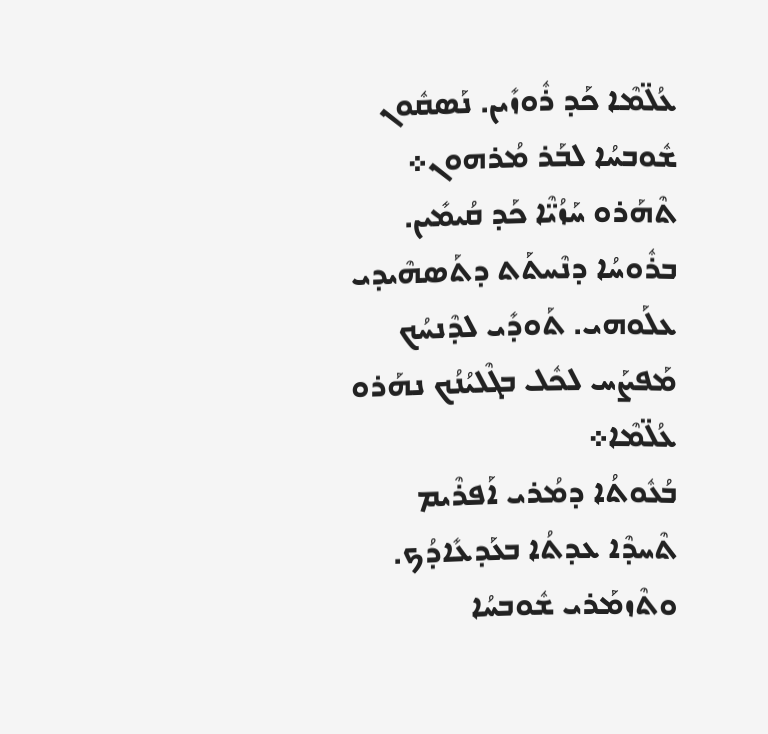ܥܳܠ̈ܡܶܐ ܟܰܕ ܪܽܘܙܺܝܢ. ܢܰܣܩܽܘܢ ܫܽܘܒܚܳܐ ܠܒܰܪ ܡܳܪܗܘܢ܀
ܬܶܗܰܪܘ ܚܰܙܳܝ̈ܶܐ ܟܰܕ ܩܳܝܡܺܝܢ. ܒܪܽܘܚܳܐ ܕܢܶܚܬܰܬ ܕܬܰܣܗܶܝܕܝ ܥܠܰܘܗܝ. ܬܰܘܕܺܝ ܠܕܶܢܚܳܟ ܡܰܦܨܰܚ ܠܟܽܠ ܒܓܶܠܝܳܢܳܟ ܢܗܰܪܘ ܥܳܠ̈ܡܶܐ܀
ܒܳܥܽܘܬܳܐ ܕܡܳܪܝ ܐܰܦܪܶܝܡ
ܬܶܚܕܶܐ ܥܕܬܳܐ ܒܥܰܕܥܺܐܕܳܟ. ܘܬܶܙܡܰܪܝ ܫܽܘܒܚܳܐ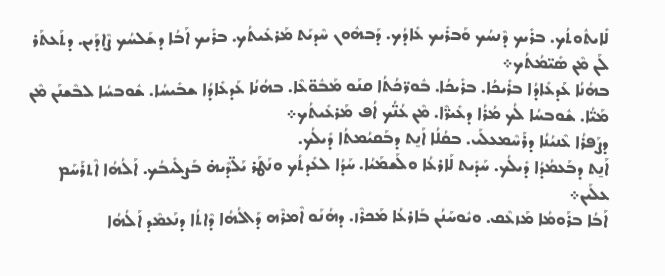ܠܺܐܝܬܽܘܬܳܟ. ܒܪܺܝܟ ܕܶܢܚܳܟ ܘܰܒܪܺܝܟ ܥܺܐܕܳܟ. ܕܰܒܗܽܘܢ ܚܶܕܝܰܬ ܡܰܪܥܺܝܬܳܟ. ܒܪܺܝܟ ܐܰܒܳܐ ܕܫܰܠܚܳܟ ܨܶܐܕܰܝܢ. ܕܬܰܥܬܰܪ ܠܰܢ ܡܶܢ ܣܺܝ̈ܡܳܬܳܟ܀
ܒܗܳܢܳܐ ܥܰܕܥܺܐܕܳܐ ܒܪܺܝܟܳܐ. ܒܪܺܝܟܳܐ. ܒܽܘܪ̈ܟܳܬܳܐ ܩܢܰܘ ܡܰܒܽܘ̈ܥܶܐ. ܒܗܳܢܳܐ ܥܰܕܥܺܐܕܳܐ ܫܒܺܝܚܳܐ. ܫܽܘܒܚܳܐ ܠܒܶܫܢܰܢ ܡܶܢ ܡܰܝ̈ܳܐ. ܫܽܘܒܚܳܐ ܠܳܟ ܡܳܪܳܐ ܕܥܺܝܪ̈ܶܐ. ܡܶܢ ܥܳܢ̈ܳܟ ܐܳܦ ܡܰܪܥܺܝܬܳܟ܀
ܕܨܰܦܪܳܐ ܥܶܢܝܳܢܳܐ ܕܪܰܚܶܡܥܠܰܝ. ܒܩܳܠܳܐ ܐܰܢ̱ܬ ܕܒܰܩܝܳܡܬܳܐ ܕܺܝܠܳܟ.
ܐܰܢ̱ܬ ܕܒܰܥܡܳܕܳܐ ܕܺܝܠܳܟ. ܚܰܕܺܝܬ ܠܰܐܪܥܳܐ ܘܠܰܫܡܰܝܳܐ. ܚܰܕܳܐ ܠܥܺܕܬܳܟ ܘܢܰܛܰܪ ܝܰܠ̈ܕܶܝܗ̇ ܒܰܨܠܺܝܒܳܟ. ܐܰܠܳܗܳܐ ܐܶܬܪܰܚܰܡ ܥܠܰܝܢ܀
ܐܰܒܳܐ ܒܪܰܘܡܳܐ ܡܰܙܥܶܩ. ܘܝܽܘܚܰܢܳܢ ܒܰܐܪܥܳܐ ܡܰܟܪܶܙ. ܕܗܳܢܰܘ ܐܶܡܪܶܗ ܕܰܐܠܳܗܳܐ ܕܶܐܬܳܐ ܕܢܰܥܡܶܕ ܐܰܠܳܗܳܐ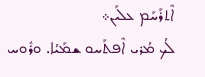ܐܶܬܪܰܚܰܡ ܥܠܰܝܢ܀
ܠܳܟ ܡܳܪܝ ܐܶܦܬܰܚܘ ܫܡܰܝܳܐ. ܘܪܽܘܚ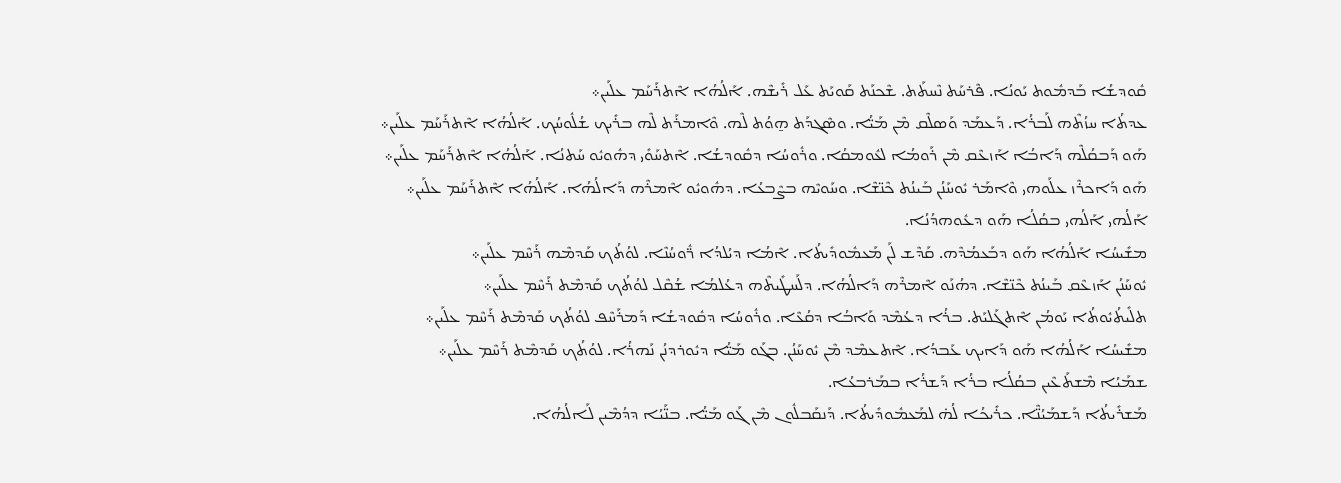ܩܽܘܕܫܳܐ ܒܰܕܡܽܘܬ ܝܰܘܢܳܐ. ܦܶܪܚܰܬ ܢܶܚܬܰܬ. ܫܶܟܢܰܬ ܩܰܘܝܰܬ ܥܰܠ ܪܺܝܫܶܗ. ܐܰܠܳܗܳܐ ܐܶܬܪܰܚܰܡ ܥܠܰܝܢ܀
ܥܕܬܳܐ ܚܙܳܬܶܗ ܠܰܒܪܳܐ. ܕܰܥܡܰܕ ܘܰܣܠܶܩ ܡܶܢ ܡܰܝ̈ܳܐ. ܘܣܶܓܕܰܬ ܗ̱ܘܳܬ ܠܶܗ. ܘܶܐܡܪܰܬ ܠܶܗ ܒܪܺܝܟ ܫܳܠܽܘܚܳܟ. ܐܰܠܳܗܳܐ ܐܶܬܪܰܚܰܡ ܥܠܰܝܢ܀
ܗܰܘ ܕܰܒܩܳܠܶܗ ܕܰܐܒܳܐ ܐܰܙܥܶܩ ܡܶܢ ܪܰܘܡܳܐ ܠܥܽܘܡܩܳܐ. ܘܪܽܘܚܳܐ ܕܩܽܘܕܫܳܐ. ܐܶܬܚܰܘܺܝ ܕܗܽܘܝܽܘ ܚܰܬܢܳܐ. ܐܰܠܳܗܳܐ ܐܶܬܪܰܚܰܡ ܥܠܰܝܢ܀
ܗܰܘ ܕܰܐܟܪܶܙ ܥܠܰܘܗܝ ܘܶܐܡܰܪ ܝܽܘܚܰܢܳܢ ܒܰܝܢܳܬ ܟܶܢ̈ܫܶܐ. ܘܚܰܘܝܶܗ ܒܨܶܒܥܳܐ. ܕܗܽܘܝܽܘ ܐܶܡܪܶܗ ܕܰܐܠܳܗܳܐ. ܐܰܠܳܗܳܐ ܐܶܬܪܰܚܰܡ ܥܠܰܝܢ܀
ܐܰܠܳܗܝ ܐܰܠܳܗܝ ܒܩܳܠܳܐ ܗܰܘ ܕܥܽܘܗܕܳܢܳܐ.
ܡܫܺܝܚܳܐ ܐܰܠܳܗܳܐ ܗܰܘ ܕܒܰܥܡܳܕܶܗ. ܩܰܕܶܫ ܠܰܢ ܡܰܥܡܽܘܕܺܝܬܳܐ. ܐܶܡܳܐ ܕܝܳܠܕܳܐ ܪ̈ܽܘܚܳܢܶܐ. ܠܘܳܬܳܟ ܩܰܕܡܶܗ ܪܰܚܶܡ ܥܠܰܝܢ܀
ܝܽܘܚܰܢܳܢ ܐܰܙܥܶܩ ܒܰܝܢܳܬ ܟܶܢ̈ܫܶܐ. ܕܗܳܢܰܘ ܐܶܡܪܶܗ ܕܰܐܠܳܗܳܐ. ܕܠܰܚܛܺܝܬܶܗ ܕܥܳܠܡܳܐ ܫܳܩܶܠ ܠܘܳܬܳܟ ܩܰܕܡܶܬ ܪܰܚܶܡ ܥܠܰܝܢ܀
ܬܠܺܝܬܳܝܽܘܬܳܐ ܝܰܘܡܳܢ ܐܶܬܓܰܠܝܰܬ. ܒܪܳܐ ܕܥܳܡܶܕ ܘܰܐܒܳܐ ܕܩܳܥܶܐ. ܘܪܽܘܚܳܐ ܕܩܽܘܕܫܳܐ ܕܰܡܪܰܚܶܦ ܠܘܳܬܳܟ ܩܰܕܡܶܬ ܪܰܚܶܡ ܥܠܰܝܢ܀
ܡܫܺܝܚܳܐ ܐܰܠܳܗܳܐ ܗܰܘ ܕܰܐܝܟ ܥܰܒܕܳܐ. ܐܶܬܥܡܶܕ ܡܶܢ ܝܽܘܚܰܢܳܢ. ܒܓܰܘ ܡܰܝ̈ܳܐ ܕܝܽܘܪܕܢܳܢ ܢܰܗܪܳܐ. ܠܘܳܬܳܟ ܩܰܕܡܶܬ ܪܰܚܶܡ ܥܠܰܝܢ܀
ܫܡܰܝܳܐ ܡܶܫܬܰܥܶܝܢ ܒܩܳܠܳܐ ܒܪܳܐ ܕܰܫܪܳܐ ܒܡܰܪܒܥܳܐ.
ܡܰܫܪܺܝܬܳܐ ܕܰܫܡܰܝܳܢ̈ܶܐ. ܟܪܺܝܟܳܐ ܠܳܗ̇ ܠܡܰܥܡܽܘܕܺܝܬܳܐ. ܕܰܢܩܰܒܠܽܘܢ ܡܶܢ ܓܰܘ ܡܰܝ̈ܳܐ. ܒܢ̈ܰܝܳܐ ܕܕܳܡܶܝܢ ܠܰܐܠܳܗܳܐ.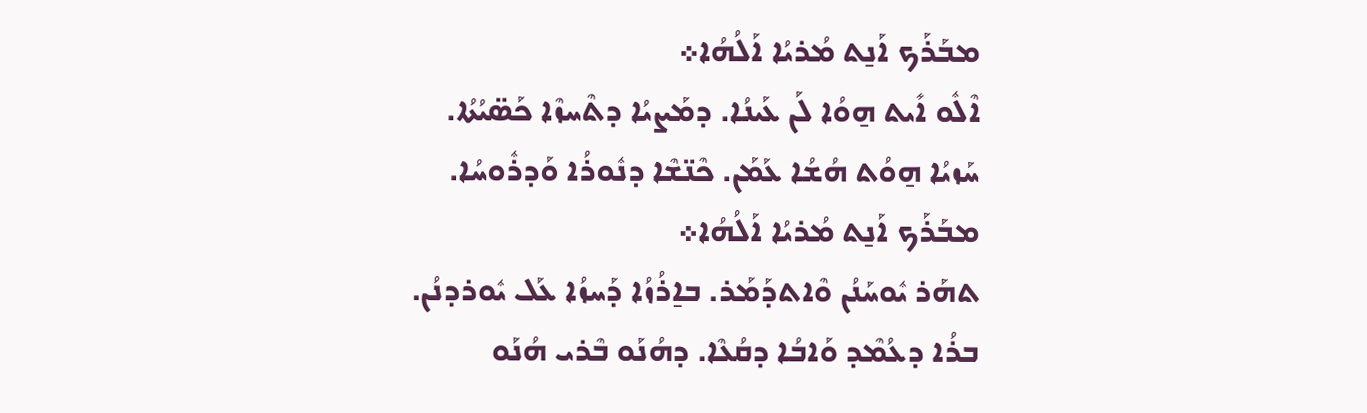ܡܒܰܪܰܟ ܐܰܢ̱ܬ ܡܳܪܝܳܐ ܐܰܠܳܗܳܐ܀
ܐܶܠܽܘ ܐܺܝܬ ܗ̱ܘܳܐ ܠܰܢ ܥܰܝܢܳܐ. ܕܡܰܨܝܳܐ ܕܬܶܚܙܶܐ ܟܰܣ̈ܝܳܬܳܐ. ܚܰܙܝܳܐ ܗ̱ܘܳܬ ܗܳܫܳܐ ܥܰܡܰܢ. ܟܶܢ̈ܫܶܐ ܕܢܽܘܪܳܐ ܘܰܕܪܽܘܚܳܐ. ܡܒܰܪܰܟ ܐܰܢ̱ܬ ܡܳܪܝܳܐ ܐܰܠܳܗܳܐ܀
ܬܗܰܪ ܝܽܘܚܰܢܳܢ ܘܶܐܬܕܰܡܰܪ. ܒܐ̱ܪܳܙܳܐ ܕܰܚܙܳܐ ܥܰܠ ܝܽܘܪܕܢܳܢ. ܒܪܳܐ ܕܥܳܡܶܕ ܘܰܐܒܳܐ ܕܩܳܥܶܐ. ܕܗܳܢܰܘ ܒܶܪܝ ܗܳܢܰܘ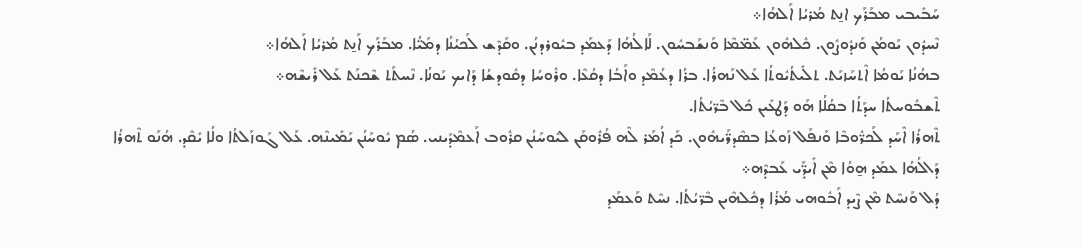ܚܰܒܺܝܒܝ ܡܒܰܪܰܟ ܐܢ̱ܬ ܡܳܪܝܳܐ ܐܰܠܗܳܐ܀
ܢܶܚܕܽܘܢ ܝܰܘܡܳܢ ܘܰܢܕܽܘܨܽܘܢ. ܟܽܠܗܽܘܢ ܥܰܡ̈ܡܶܐ ܘܰܢܫܰܒܚܽܘܢ. ܠܰܐܠܳܗܳܐ ܕܰܥܡܰܕ ܒܝܽܘܪܕܢܳܢ. ܘܩܰܕܶܫ ܠܰܟܝܳܢܳܐ ܕܡܰܝ̈ܳܐ. ܡܒܰܪܰܟ ܐܰܢ̱ܬ ܡܳܪܝܳܐ ܐܰܠܗܳܐ܀
ܒܗܳܢܳܐ ܝܰܘܡܳܐ ܐܶܬܚܰܙܝܰܬ. ܬܠܺܝܬܳܝܽܘܬܳܐ ܥܰܠ ܢܰܗܪܳܐ. ܒܪܳܐ ܕܥܳܡܶܕ ܘܐܰܒܳܐ ܕܩܳܥܶܐ. ܘܪܽܘܚܳܐ ܕܩܽܘܕܫܳܐ ܕܰܐܝܟ ܝܰܘܢܳܐ. ܢܶܚܬܰܬ ܫܶܟܢܰܬ ܥܰܠ ܪܺܝܫܶܗ܀
ܬܶܫܒܽܘܚܬܳܐ ܚܕܰܬܳܐ ܒܩܳܠܳܐ ܗܰܘ ܕܰܛܥܺܝܢ ܟܽܠ ܒܶܪ̈ܝܳܬܳܐ.
ܬܶܗܪܳܐ ܐܶܚܰܕ ܠܰܟܪ̈ܽܘܒܶܐ ܘܰܢܦܰܠ ܙܰܘܥܳܐ ܒܣܶܕܪ̈ܰܝܗܽܘܢ. ܟܰܕ ܐܳܡܰܪ ܠܶܗ ܦܳܪܽܘܩܰܢ ܠܝܽܘܚܰܢܳܢ ܩܪܽܘܒ ܐܰܥܡܶܕܰܝܢܝ. ܣܳܡ ܝܽܘܚܰܢܳܢ ܝܰܡܺܝܢܶܗ. ܥܰܠ ܓܰܘܙܰܠܬܳܐ ܘܠܳܐ ܝܺܩܶܕ. ܗܳܢܰܘ ܬܶܗܪܳܐ ܕܰܐܠܳܗܳܐ ܥܡܰܕ ܗ̱ܘܳܐ ܡܶܢ ܐܺܝܕ̈ܰܝ ܥܰܒܕܶܗ܀
ܕܳܠ ܘܰܢܚܶܬ ܡܶܢ ܨܶܝܕ ܐܰܒܽܘܗܝ ܡܳܪܳܐ ܕܟܽܠܗܶܝܢ ܒܶܪ̈ܝܳܬܳܐ. ܢܚܶܬ ܘܰܥܡܰܕ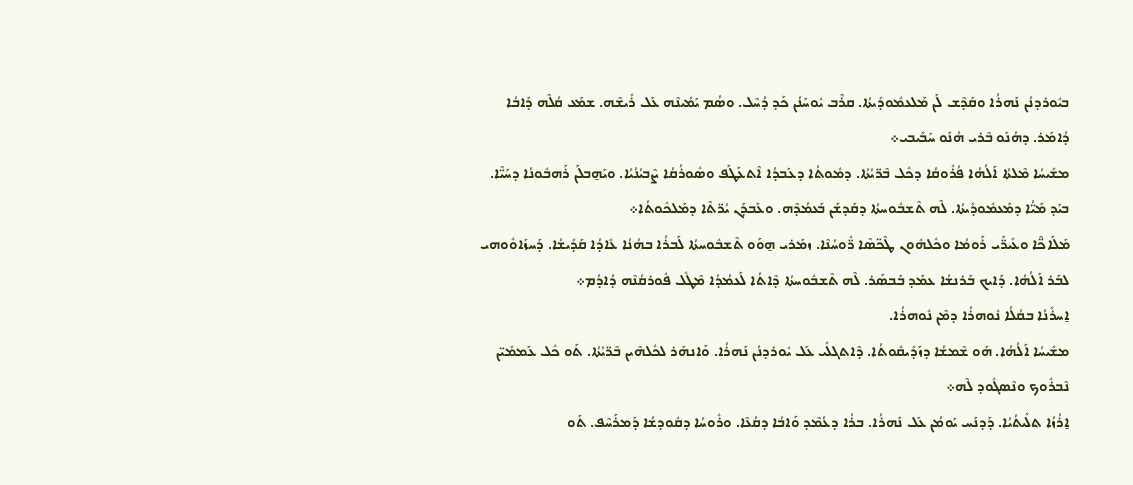ܒܝܽܘܪܕܢܳܢ ܢܰܗܪܳܐ ܘܩܰܕܶܫ ܠܰܢ ܡܰܠܥܡܽܘܕܺܝܬܳܐ. ܩܪܶܒ ܝܽܘܚܰܢܳܢ ܟܰܕ ܕܳܚܶܠ. ܘܣܳܡ ܝܰܡܺܝܢܶܗ ܥܰܠ ܪܺܝܫܶܗ. ܫܡܰܥ ܩܳܠܶܗ ܕܰܐܒܳܐ ܕܳܐܡܰܪ. ܕܗܳܢܰܘ ܒܶܪܝ ܗܳܢܰܘ ܚܰܒܺܝܒܝ܀
ܡܫܺܝܚܳܐ ܡܶܠܬܳܐ ܐܰܠܳܗܳܐ ܦܳܪܽܘܩܳܐ ܕܟܽܠ ܒܶܪ̈ܝܳܬܳܐ. ܕܡܽܘܬܳܐ ܕܥܰܒܕܳܐ ܐܶܬܥܰܛܰܦ ܘܣܽܘܪܳܩܳܐ ܨܶܒܝܳܢܳܝܳܐ. ܘܝܰܗ̱ܒܠܰܢ ܪܰܗܒܽܘܢܳܐ ܕܚܰܝ̈ܶܐ. ܒܝܰܕ ܡܰܝ̈ܳܐ ܕܡܰܥܡܽܘܕܺܝܬܳܐ. ܠܶܗ ܬܶܫܒܽܘܚܬܳܐ ܕܩܰܕܫܰܢ ܒܰܥܡܳܕܶܗ. ܘܥܰܒܕܰܢ ܝܳܪ̈ܬܶܐ ܕܡܰܠܟܽܘܬܳܐ܀
ܡܰܠܰܐܟ̈ܶܐ ܘܥܺܝܪ̈ܰܝ ܪܰܘܡܳܐ ܘܟܽܠܗܽܘܢ ܛܶܟ̈ܣܶܐ ܪ̈ܽܘܚܳܢܶܐ. ܙܡܰܪܝ ܗ̱ܘܰܘ ܬܶܫܒܽܘܚܬܳܐ ܠܰܒܪܳܐ ܒܗܳܢܳܐ ܥܺܐܕܳܐ ܩܰܕܺܝܫܳܐ. ܕܰܚܙܰܐܘܽܘܗܝ ܠܒܰܪ ܐܰܠܳܗܳܐ. ܕܰܐܝܟ ܒܰܪܢܫܳܐ ܥܡܰܕ ܒܰܒܣܰܪ. ܠܶܗ ܬܶܫܒܽܘܚܬܳܐ ܕܶܐܬܳܐ ܠܰܥܡܳܕܳܐ ܡܶܛܽܠ ܦܽܘܪܩܳܢܶܗ ܕܳܐܕܳܡ܀
ܐ̱ܚܪܺܢܳܐ ܒܩܳܠܳܐ ܢܽܘܗܪܳܐ ܕܡܶܢ ܢܽܘܗܪܳܐ.
ܡܫܺܝܚܳܐ ܐܰܠܳܗܳܐ. ܗܰܘ ܫܶܡܫܳܐ ܕܙܰܕܺܝܩܽܘܬܳܐ. ܕܶܐܬܓܠܺܝ ܥܰܠ ܝܽܘܪܕܢܳܢ ܢܰܗܪܳܐ. ܘܰܐܢܗܰܪ ܠܟܽܠܗܶܝܢ ܒܶܪ̈ܝܳܬܳܐ. ܬܰܘ ܟܽܠ ܥܰܡܡܺܝ̈ܢ ܢܶܒܪܽܘܟ ܘܢܶܣܓܽܘܕ ܠܶܗ܀
ܐ̱ܪܳܙܳܐ ܬܠܺܝܬܳܝܳܐ. ܕܰܕܢܰܚ ܝܰܘܡܳܢ ܥܰܠ ܢܰܗܪܳܐ. ܒܪܳܐ ܕܥܳܡܶܕ ܘܰܐܒܳܐ ܕܩܳܥܶܐ. ܘܪܽܘܚܳܐ ܕܩܽܘܕܫܳܐ ܕܰܡܪܰܚܶܦ. ܬܰܘ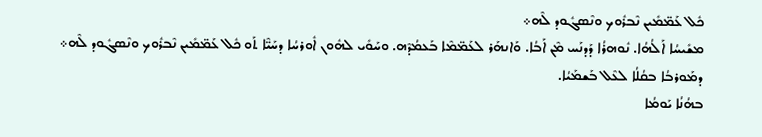ܟܽܠ ܥܰܡ̈ܡܺܝܢ ܢܶܒܪܽܘܟ ܘܢܶܣܓܽܘܕ ܠܶܗ܀
ܡܫܺܝܚܳܐ ܐܰܠܳܗܳܐ. ܢܽܘܗܪܳܐ ܕܰܕܢܰܚ ܡܶܢ ܐܰܒܳܐ. ܘܰܐܢܗܰܪ ܠܥܰܡ̈ܡܶܐ ܒܰܥܡܳܕܶܗ. ܘܚܰܘܺܝ ܠܗܽܘܢ ܐܽܘܪܚܳܐ ܕܚܰܝ̈ܶܐ ܬܰܘ ܟܽܠ ܥܰܡ̈ܡܺܝܢ ܢܶܒܪܽܘܟ ܘܢܶܣܓܽܘܕ ܠܶܗ܀
ܕܡܰܘܪܒܳܐ ܒܩܳܠܳܐ ܠܥܶܠ ܒܰܫܡܰܝܳܐ.
ܒܗܳܢܳܐ ܝܰܘܡܳܐ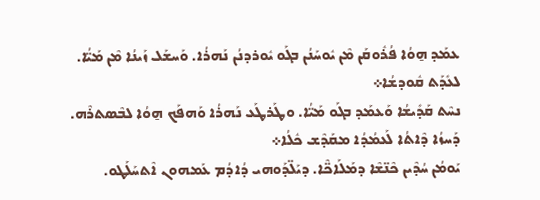ܥܡܰܕ ܗ̱ܘܳܐ ܦܳܪܽܘܩܰܢ ܡܶܢ ܝܽܘܚܰܢܳܢ ܒܓܰܘ ܝܽܘܪܕܢܳܢ ܢܰܗܪܳܐ. ܘܰܚܫܰܠ ܙܰܝܢܳܐ ܡܶܢ ܡܰܝ̈ܳܐ. ܠܥܺܕܰܬ ܩܽܘܕܫܳܐ܀
ܢܚܶܬ ܩܰܕܺܝܫܳܐ ܘܰܥܡܰܕ ܒܓܰܘ ܡܰܝ̈ܳܐ. ܘܛܰܪܛܰܥ ܢܰܗܪܳܐ ܘܰܗܦܰܟ ܗ̱ܘܳܐ ܠܒܶܣܬܪܶܗ. ܕܰܚܙܳܐ ܕܶܐܬܳܐ ܠܰܥܡܳܕܳܐ ܡܩܰܕܶܫ ܟܽܠܳܐ܀
ܝܰܘܡܳܢ ܚܳܕܶܝܢ ܟܶܢ̈ܫܶܐ ܕܡܰܠܰܐܟ̈ܶܐ. ܕܝܰܠ̈ܕܰܘܗܝ ܕܳܐܕܳܡ ܥܰܡܗܘܢ ܐܶܬܚܰܠܰܛܘ.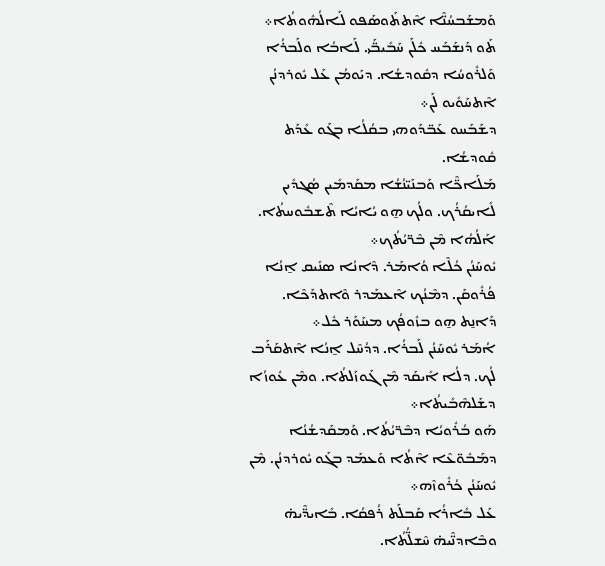ܘܰܡܫܰܒܚܳܢ̈ܶܐ ܐܶܬܬܰܘܣܰܦܘ ܠܰܐܠܳܗܽܘܬܳܐ܀
ܬܰܘ ܕܰܢܫܰܒܰܚ ܟܽܠܰܢ ܚܰܒܺܝܒ̈ܰܝ. ܠܰܐܒܳܐ ܘܠܰܒܪܳܐ ܘܰܠܪܽܘܚܳܐ ܕܩܽܘܕܫܳܐ. ܕܝܰܘܡܳܢ ܥܰܠ ܝܽܘܪܕܢܳܢ ܐܶܬܚܰܘܺܝܘ ܠܰܢ܀
ܕܫܰܒܰܚܘ ܥܰܒ̈ܕܰܘܗܝ ܒܩܳܠܳܐ ܒܓܰܘ ܥܺܕܰܬ ܩܽܘܕܫܳܐ.
ܡܰܠܰܐܟ̈ܶܐ ܘܰܒܢܰܝ̈ܢܳܫܳܐ ܡܩܰܕܡܺܝܢ ܣܳܓܕܺܝܢ ܠܺܐܝܩܳܪܳܟ. ܘܠܳܟ ܗ̱ܘ ܝܳܐܝܳܐ ܬܶܫܒܽܘܚܬܳܐ. ܐܰܠܳܗܳܐ ܡܶܢ ܒܶܪ̈ܝܳܬܳܟ܀
ܝܽܘܚܰܢܳܢ ܟܳܠܶܐ ܘܳܐܡܰܪ. ܕܶܐܢܳܐ ܣܢܺܝܩ ܐ̱ܢܳܐ ܦܳܪܽܘܩܰܢ. ܕܡܶܢܳܟ ܐܶܥܡܰܕܪ ܘܶܐܬܕܰܟܶܐ. ܕܰܐܢ̱ܬ ܗ̱ܘ ܒܙܽܘܦܳܟ ܡܚܰܘܰܪ ܟܽܠ܀
ܐܳܡܰܪ ܝܽܘܚܰܢܳܢ ܠܰܒܪܳܐ. ܕܕܳܚܶܠ ܐ̱ܢܳܐ ܐܶܬܩܰܪܰܒ ܠܳܟ. ܕܠܳܐ ܐܺܝܩܰܕ ܡܶܢ ܓܰܘܙܰܠܬܳܐ. ܘܡܶܢ ܥܽܘܙܳܐ ܕܫܰܠܗܶܒܺܝܬܳܐ܀
ܗܰܘ ܒܳܪܽܘܝܳܐ ܕܒܶܪ̈ܝܳܬܳܐ. ܘܰܡܩܰܕܫܳܢܳܐ ܕܡܰܒܽܘ̈ܥܶܐ ܐܶܬܳܐ ܘܰܥܡܰܕ ܒܓܰܘ ܝܽܘܪܕܢܳܢ. ܡܶܢ ܝܽܘܚܰܢܳܢ ܟܳܪܽܘܙܶܗ܀
ܥܰܠ ܒܺܐܪܳܐ ܩܰܒܠܰܬ ܪܳܦܩܳܐ. ܒܺܐܝܕ̈ܶܝܗ̇ ܘܒܶܐܕܢ̈ܶܝܗ̇ ܚܶܫܠ̈ܳܬܳܐ.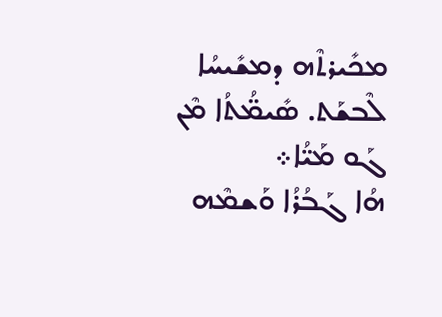ܡܟܺܝܪܬܶܗ ܕܡܫܺܝܚܳܐ ܠܶܒܫܰܬ. ܣܺܝܡ̈ܳܬܳܐ ܡܶܢ ܓܰܘ ܡܰܝ̈ܳܐ܀
ܗܳܐ ܓܰܒܳܪܳܐ ܘܰܫܡܶܗ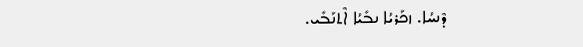ܕܶܢܚܳܐ. ܙܟܰܪܝܳܐ ܢܒܺܝܳܐ ܐܶܬܢܰܒܺܝ.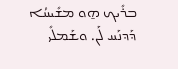ܒܪܺܝܟ ܗ̱ܘ ܡܫܺܝܚܳܐ ܕܰܕܢܰܚ ܠܰܢ. ܘܫܰܡܠܺܝ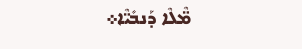ܡ̈ܶܠܶܐ ܕܰܢܒܺܝ̈ܶܐ܀